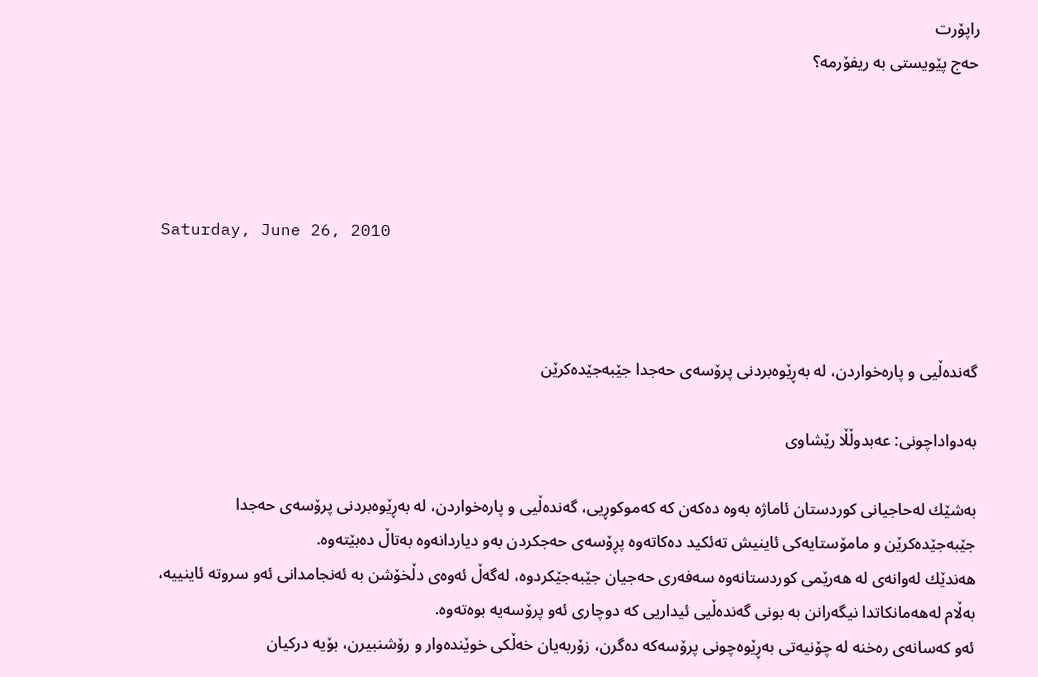راپۆرت
حه‌ج پێویستی‌ به‌ ریفۆرمه‌؟




Saturday, June 26, 2010



گه‌نده‌ڵیی‌ ‌و پاره‌خواردن، له‌ به‌ڕێوه‌بردنی‌ پرۆسه‌ی‌ حه‌جدا جێبه‌جێده‌كرێن

به‌دواداچونی‌: عه‌بدوڵڵا رێشاوی‌

به‌شێك له‌حاجیانی‌ كوردستان ئاماژه‌ به‌وه‌ ده‌كه‌ن كه‌ كه‌موكوڕیی‌، گه‌نده‌ڵیی‌ ‌و پاره‌خواردن، له‌ به‌ڕێوه‌بردنی‌ پرۆسه‌ی‌ حه‌جدا جێبه‌جێده‌كرێن ‌و مامۆستایه‌كی‌ ئاینیش ته‌ئكید ده‌كاته‌وه‌ پڕۆسه‌ی‌ حه‌جكردن به‌و دیاردانه‌وه‌ به‌تاڵ ده‌بێته‌وه‌.
هه‌ندێك له‌وانه‌ی‌ له‌ هه‌رێمی‌ كوردستانه‌وه‌ سه‌فه‌ری‌ حه‌جیان جێبه‌جێكردوه‌، له‌گه‌ڵ‌ ئه‌وه‌ی‌ دڵخۆشن به‌ ئه‌نجامدانی‌ ئه‌و سروته‌ ئاینییه‌، به‌ڵام له‌هه‌مانكاتدا نیگه‌رانن به‌ بونی‌ گه‌نده‌ڵیی‌ ئیداریی‌ كه‌ دوچاری‌ ئه‌و پرۆسه‌یه‌ بوه‌ته‌وه‌.
ئه‌و كه‌سانه‌ی‌ ره‌خنه‌ له‌ چۆنیه‌تی‌ به‌ڕێوه‌چونی‌ پرۆسه‌كه‌ ده‌گرن، زۆربه‌یان خه‌ڵكی‌ خوێنده‌وار و رۆشنبیرن، بۆیه‌ دركیان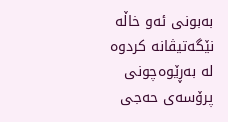به‌بونی‌ ئه‌و خاڵه‌ نێگه‌تیڤانه‌ كردوه‌ له‌ به‌ڕێوه‌چونی‌ پرۆسه‌ی‌ حه‌جی‌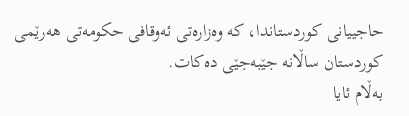حاجییانی‌ كوردستاندا، كه‌ وه‌زاره‌تی‌ ئه‌وقافی‌ حكومه‌تی‌ هه‌رێمی‌ كوردستان ساڵانه‌ جێبه‌جێی‌ ده‌كات.
به‌ڵام ئایا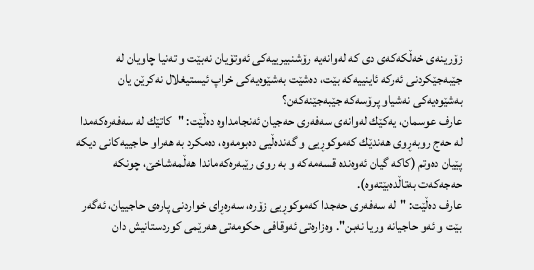زۆرینه‌ی‌ خه‌ڵكه‌كه‌ی‌ دی‌ كه‌ له‌وانه‌یه‌ رۆشنبیرییه‌كی‌ ئه‌وتۆیان نه‌بێت ‌و ته‌نیا چاویان له‌ جێبه‌جێكردنی‌ ئه‌ركه‌ ئاینییه‌كه‌ بێت، ده‌شێت به‌شێوه‌یه‌كی‌ خراپ ئیستیغلال نه‌كرێن یان به‌شێوه‌یه‌كی‌ نه‌شیاو پرۆسه‌كه‌ جێبه‌جێنه‌كه‌ن؟
عارف عوسمان، یه‌كێك له‌وانه‌ی‌ سه‌فه‌ری‌ حه‌جیان ئه‌نجامداوه‌ ده‌ڵێت: "كاتێك له‌ سه‌فه‌ره‌كه‌مدا له‌ حه‌ج روبه‌ڕوی‌ هه‌ندێك كه‌موكوڕیی‌ ‌و گه‌نده‌ڵیی‌ ده‌بومه‌وه‌، ده‌مكرد به‌ هه‌را‌و حاجییه‌كانی‌ دیكه‌ پێیان ده‌وتم (كاكه‌ گیان ئه‌وه‌نده‌ قسه‌مه‌كه‌ ‌و به‌ روی‌ رێبه‌ره‌كه‌ماندا هه‌ڵمه‌شاخێ‌، چونكه‌ حه‌جه‌كه‌ت به‌تاڵده‌بێته‌وه‌).
عارف ده‌ڵێت: "له‌ سه‌فه‌ری‌ حه‌جدا كه‌موكوڕیی‌ زۆره‌، سه‌ره‌ڕای‌ خواردنی پاره‌ی حاجییان، ئه‌گه‌ر بێت ‌و ئه‌و حاجیانه‌ وریا نه‌بن". وه‌زاره‌تی‌ ئه‌وقافی‌ حكومه‌تی‌ هه‌رێمی‌ كوردستانیش دان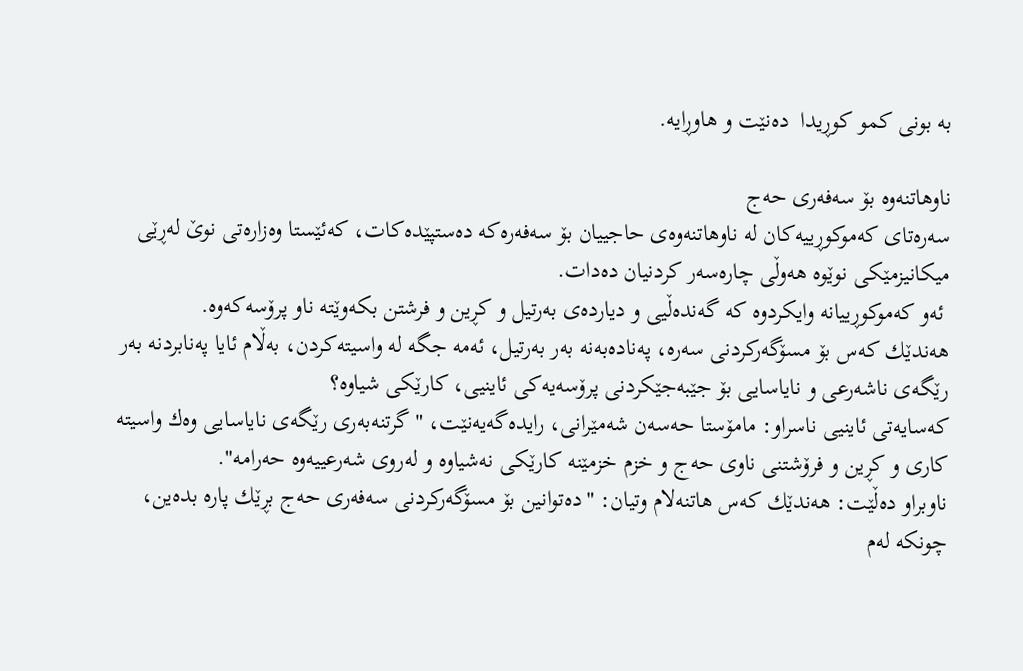به‌ بونی‌ كمو كوڕیدا  ده‌نێت و هاوڕایه‌.

ناوهاتنه‌وه‌ بۆ سه‌فه‌ری‌ حه‌ج
سه‌ره‌تای‌ كه‌موكوڕییه‌كان له‌ ناوهاتنه‌وه‌ی‌ حاجییان بۆ سه‌فه‌ره‌كه‌ ده‌ستپێده‌كات، كه‌ئێستا وه‌زاره‌تی‌ نوێ‌ له‌ڕێی‌ میكانیزمێكی‌ نوێوه‌ هه‌وڵی‌ چاره‌سه‌ر كردنیان ده‌دات.
 ئه‌و كه‌موكوڕییانه‌ وایكردوه‌ كه‌ گه‌نده‌ڵیی‌ ‌و دیارده‌ی‌ به‌رتیل و كڕین و فرشتن بكه‌وێته‌ ناو پرۆسه‌كه‌وه‌.
هه‌ندێك كه‌س بۆ مسۆگه‌ركردنی‌ سه‌ره‌، په‌ناده‌به‌نه‌ به‌ر به‌رتیل، ئه‌مه‌ جگه‌ له‌ واسیته‌كردن، به‌ڵام ئایا په‌نابردنه‌ به‌ر رێگه‌ی‌ ناشه‌رعی‌ ‌و نایاسایی بۆ جێبه‌جێكردنی‌ پرۆسه‌یه‌كی‌ ئاینیی‌، كارێكی‌ شیاوه‌؟
كه‌سایه‌تی‌ ئاینیی ناسراو: مامۆستا حه‌سه‌ن شه‌مێرانی‌، رایده‌گه‌یه‌نێت، "گرتنه‌به‌ری‌ رێگه‌ی‌ نایاسایی وه‌ك واسیته‌ كاری‌ و كڕین و فرۆشتنی‌ ناوی حه‌ج و خزم خزمێنه‌ كارێكی‌ نه‌شیاوه‌ و له‌روی‌ شه‌رعییه‌وه‌ حه‌رامه‌".
ناوبراو ده‌ڵێت: هه‌ندێك كه‌س هاتنه‌لام ‌وتیان: "ده‌توانین بۆ مسۆگه‌ركردنی‌ سه‌فه‌ری‌ حه‌ج بڕێك پاره‌ بده‌ین، چونكه‌ له‌م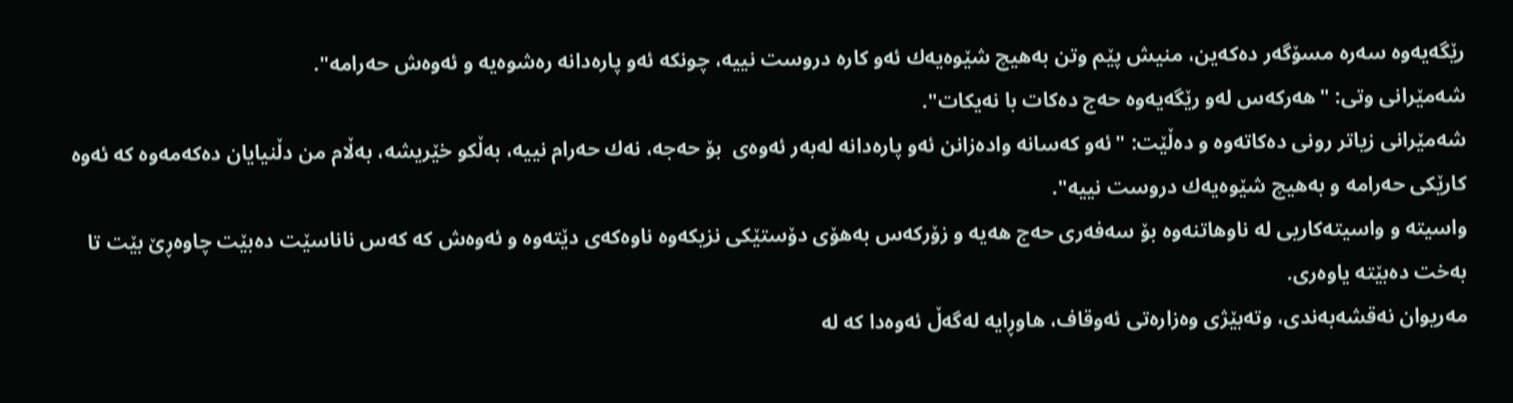رێگه‌یه‌وه‌ سه‌ره‌ مسۆگه‌ر ده‌كه‌ین، منیش پێم وتن به‌هیچ شێوه‌یه‌ك ئه‌و كاره‌ دروست نییه‌، چونكه‌ ئه‌و پاره‌دانه‌ ره‌شوه‌یه‌ ‌و ئه‌وه‌ش حه‌رامه‌".
شه‌مێرانی‌ وتی: "هه‌ركه‌س له‌و رێگه‌یه‌وه‌ حه‌ج ده‌كات با نه‌یكات".
شه‌مێرانی‌ زیاتر رونی‌ ده‌كاته‌وه‌ و ده‌ڵێت: "ئه‌و كه‌سانه‌ واده‌زانن ئه‌و پاره‌دانه‌ له‌به‌ر ئه‌وه‌ی‌  بۆ حه‌جه‌، نه‌ك حه‌رام نییه‌، به‌ڵكو خێریشه‌، به‌ڵام من دڵنیایان ده‌كه‌مه‌وه‌ كه‌ ئه‌وه‌ كارێكی‌ حه‌رامه‌ و به‌هیچ شێوه‌یه‌ك دروست نییه‌".
واسیته‌ و واسیته‌كاریی‌ له‌ ناوهاتنه‌وه‌ بۆ سه‌فه‌ری‌ حه‌ج هه‌یه‌ و زۆركه‌س به‌هۆی‌ دۆستێكی‌ نزیكه‌وه‌ ناوه‌كه‌ی‌ دێته‌وه‌ ‌و ئه‌وه‌ش كه‌ كه‌س ناناسێت ده‌بێت چاوه‌ڕێ‌ بێت تا به‌خت ده‌بێته‌ یاوه‌ری‌.
مه‌ریوان نه‌قشه‌به‌ندی‌، وته‌بێژی‌ وه‌زاره‌تی‌ ئه‌وقاف، هاوڕایه‌ له‌گه‌ڵ ئه‌وه‌دا كه‌ له‌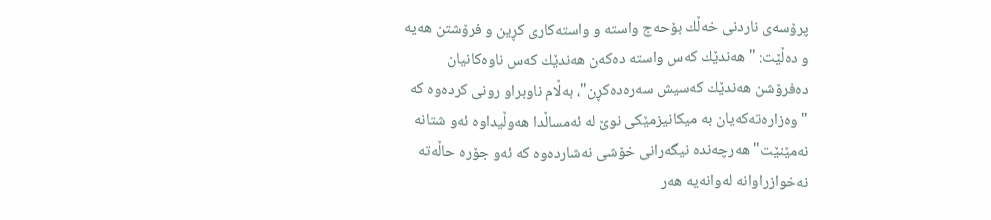پرۆسه‌ی‌ ناردنی‌ خه‌ڵك بۆحه‌ج واسته‌ و واسته‌كاری‌ كڕین و فرۆشتن هه‌یه‌ و ده‌ڵێت: "هه‌ندێك كه‌س واسته‌ ده‌كه‌ن هه‌ندێك كه‌س ناوه‌كانیان ده‌فرۆشن هه‌ندێك كه‌سیش سه‌ره‌ده‌كڕن"، به‌ڵام ناوبراو رونی‌ كرده‌وه‌ كه‌ "وه‌زاره‌ته‌كه‌یان به‌ میكانیزمێكی‌ نوێ‌ له‌ ئه‌مساڵدا هه‌وڵیداوه‌ ئه‌و شتانه‌ نه‌مێنێت" هه‌رچه‌نده‌ نیگه‌رانی‌ خۆشی‌ نه‌شارده‌وه‌ كه‌ ئه‌و جۆره‌ حاڵه‌ته‌ نه‌خوازراوانه‌ له‌وانه‌یه‌ هه‌ر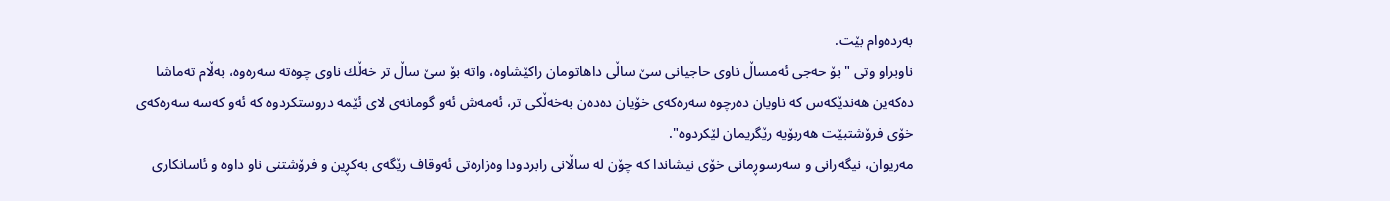به‌رده‌وام بێت.
ناوبراو وتی‌ "بۆ حه‌جی‌ ئه‌مساڵ ناوی‌ حاجیانی‌ سێ ساڵی‌ داهاتومان راكێشاوه‌، واته‌ بۆ سێ‌ ساڵ تر خه‌ڵك ناوی‌ چوه‌ته‌ سه‌ره‌وه‌، به‌ڵام ته‌ماشا ده‌كه‌ین هه‌ندێكه‌س كه‌ ناویان ده‌رچوه‌ سه‌ره‌كه‌ی‌ خۆیان ده‌ده‌ن به‌خه‌ڵكی‌ تر، ئه‌مه‌ش ئه‌و گومانه‌ی‌ لای‌ ئێمه‌ دروستكردوه‌ كه‌ ئه‌و كه‌سه‌ سه‌ره‌كه‌ی‌ خۆی‌ فرۆشتبێت هه‌ربۆیه‌ رێگریمان لێكردوه‌".
مه‌ریوان، نیگه‌رانی‌ و سه‌رسوڕمانی‌ خۆی‌ نیشاندا كه‌ چۆن له‌ ساڵانی‌ رابردودا وه‌زاره‌تی‌ ئه‌وقاف رێگه‌ی‌ به‌كڕین و فرۆشتنی‌ ناو داوه‌ و ئاسانكاری‌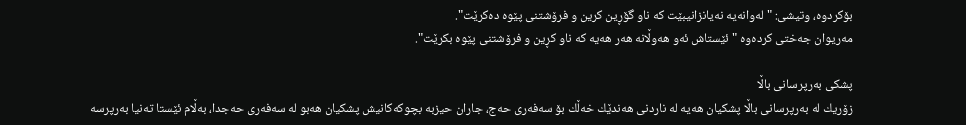بۆكردوه‌، وتیشی‌: "له‌وانه‌یه‌ نه‌یانزانیبێت كه‌ ناو گۆڕین كرین و فرۆشتنی‌ پێوه‌ ده‌كرێت".
مه‌ریوان جه‌ختی‌ كرده‌وه‌ "ئێستاش ئه‌و هه‌وڵانه‌ هه‌ر هه‌یه‌ كه‌ ناو كڕین و فرۆشتنی‌ پێوه‌ بكرێت".

پشكی‌ به‌رپرسانی‌ باڵا
زۆریك له‌ به‌رپرسانی‌ باڵا پشكیان هه‌یه‌ له‌ ناردنی‌ هه‌ندێك خه‌ڵك بۆ سه‌فه‌ری‌ حه‌ج، جاران حیزبه‌ بچوكه‌كانیش پشكیان هه‌بو له‌ سه‌فه‌ری‌ حه‌جدا، به‌ڵام ئێستا ته‌نیا به‌رپرسه‌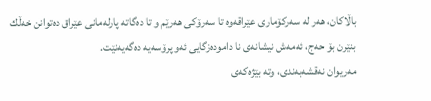باڵاكان، هه‌ر له‌ سه‌ركۆماری‌ عێراقه‌وه‌ تا سه‌رۆكی‌ هه‌رێم ‌و تا ده‌گاته‌ پارله‌مانی‌ عێراق ده‌توانن خه‌ڵك بنێرن بۆ حه‌ج، ئه‌مه‌ش نیشانه‌ی‌ نا داموده‌زگایی ئه‌و پرۆسه‌یه‌ ده‌گه‌یه‌نێت.
مه‌ریوان نه‌قشه‌به‌ندی‌، وته‌ بێژه‌كه‌ی‌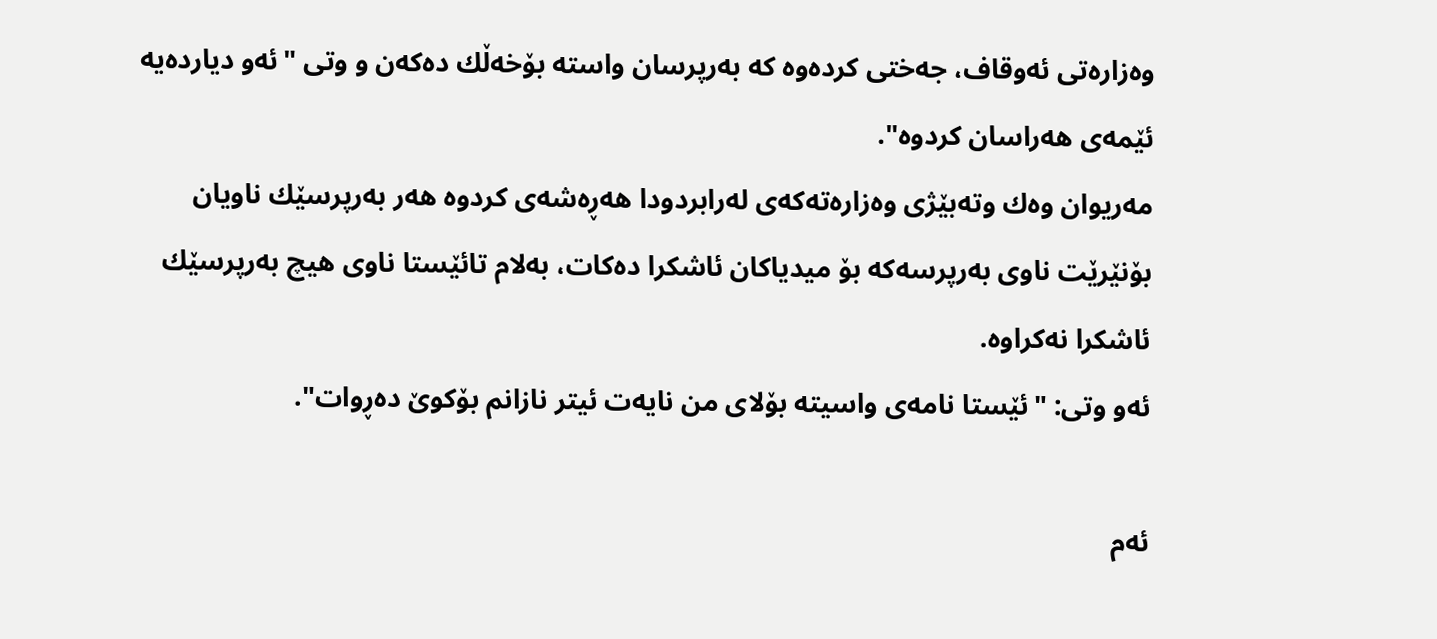وه‌زاره‌تی‌ ئه‌وقاف، جه‌ختی‌ كرده‌وه‌ كه‌ به‌رپرسان واسته‌ بۆخه‌ڵك ده‌كه‌ن و وتی‌ "ئه‌و دیارده‌یه‌ ئێمه‌ی‌ هه‌راسان كردوه‌".
مه‌ریوان وه‌ك وته‌بێژی‌ وه‌زاره‌ته‌كه‌ی‌ له‌رابردودا هه‌ڕه‌شه‌ی‌ كردوه‌ هه‌ر به‌رپرسێك ناویان بۆنێرێت ناوی‌ به‌رپرسه‌كه‌ بۆ میدیاكان ئاشكرا ده‌كات، به‌لام تائێستا ناوی‌ هیچ به‌رپرسێك ئاشكرا نه‌كراوه‌.
ئه‌و وتی‌: "ئێستا نامه‌ی‌ واسیته‌ بۆلای‌ من نایه‌ت ئیتر نازانم بۆكوێ‌ ده‌ڕوات".

ئه‌م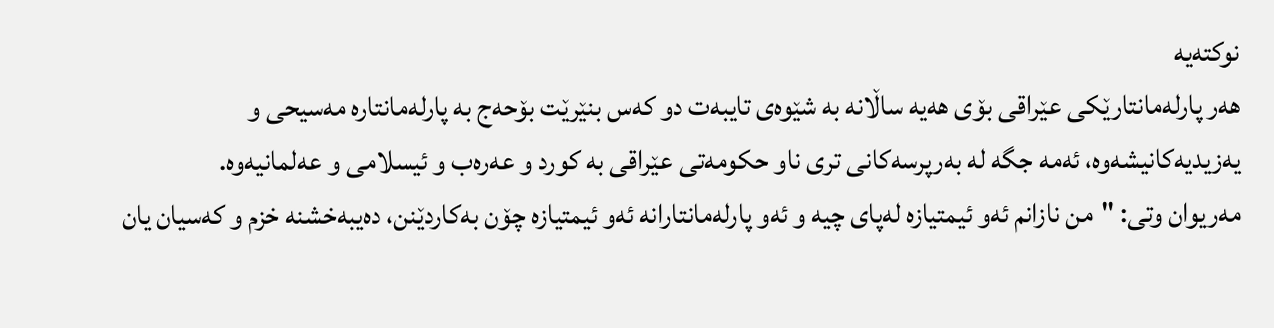نوكته‌یه‌
هه‌ر پارله‌مانتارێكی‌ عێراقی‌ بۆی‌ هه‌یه‌ ساڵانه‌ به‌ شێوه‌ی‌ تایبه‌ت دو كه‌س بنێرێت بۆحه‌ج به‌ پارله‌مانتاره‌ مه‌سیحی‌ و یه‌زیدیه‌كانیشه‌وه‌، ئه‌مه‌ جگه‌ له‌ به‌رپرسه‌كانی‌ تری‌ ناو حكومه‌تی‌ عێراقی‌ به‌ كورد و عه‌ره‌ب و ئیسلامی‌ و عه‌لمانیه‌وه‌.
مه‌ریوان وتی‌: "من نازانم ئه‌و ئیمتیازه‌ له‌پای‌ چیه‌ و ئه‌و پارله‌مانتارانه‌ ئه‌و ئیمتیازه‌ چۆن به‌كاردێنن، ده‌یبه‌خشنه‌ خزم و كه‌سیان یان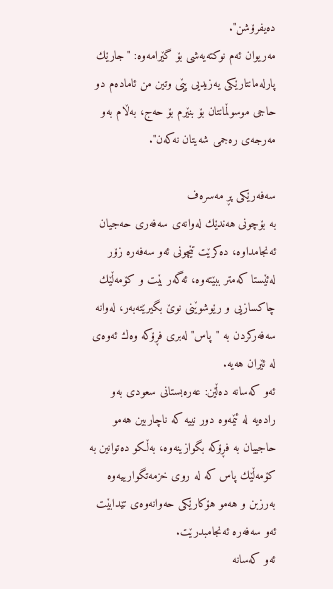ده‌یفرۆشن".
مه‌ریوان ئه‌م نوكته‌یه‌شی‌ بۆ گێرامه‌وه‌: "جارێك پارله‌مانتارێكی‌ یه‌زیدیی‌ پێی‌ وتین من ئاماده‌م دو حاجی‌ موسوڵمانتان بۆ بنێرم بۆ حه‌ج، به‌ڵام به‌و مه‌رجه‌ی‌ ره‌جمی‌ شه‌یتان نه‌كه‌ن".

سه‌فه‌رێكی‌ پڕ مه‌سره‌ف
به‌ بۆچونی‌ هه‌ندێك له‌وانه‌ی‌ سه‌فه‌ری‌ حه‌جیان ئه‌نجامداوه‌، ده‌كرێت تێچونی‌ ئه‌و سه‌فه‌ره‌ زۆر له‌ئێستا كه‌متر ببێته‌وه‌، ئه‌گه‌ر بێت ‌و كۆمه‌ڵێك چاكسازیی‌ ‌و رێوشوێنی‌ نوێ‌ بگیرێته‌به‌ر، له‌وانه‌ سه‌فه‌ركردن به‌ "پاس" له‌بری‌ فڕۆكه‌ وه‌ك ئه‌وه‌ی‌ له‌ ئێران هه‌یه‌.
ئه‌و كه‌سانه‌ ده‌ڵێن: عه‌ره‌بستانی‌ سعودی به‌و راده‌یه‌ له‌ ئێمه‌وه‌ دور نییه‌ كه‌ ناچاربین هه‌مو حاجییان به‌ فڕۆكه‌ بگوازینه‌وه‌، به‌ڵكو ده‌توانین به‌ كۆمه‌ڵێك پاس كه‌ له‌ روی‌ خزمه‌تگوارییه‌وه‌ به‌رزبن ‌و هه‌مو هۆكارێكی‌ حه‌وانه‌وه‌ی‌ تێدابێت ئه‌و سه‌فه‌ره‌ ئه‌نجامبدرێت.
ئه‌و كه‌سانه‌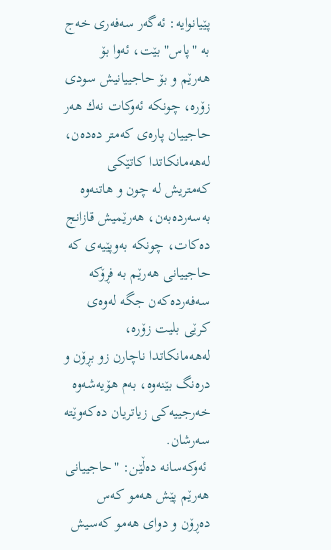پێیانوایه‌: ئه‌گه‌ر سه‌فه‌ری‌ خه‌ج به‌ "پاس" بێت، ئه‌وا بۆ هه‌رێم ‌و بۆ حاجییانیش سودی‌ زۆره‌، چونكه‌ ئه‌وكات نه‌ك هه‌ر حاجییان پاره‌ی‌ كه‌متر ده‌ده‌ن، له‌هه‌مانكاتدا كاتێكی‌ كه‌متریش له‌ چون ‌و هاتنه‌وه‌ به‌سه‌رده‌به‌ن، هه‌رێمیش قازانج ده‌كات، چونكه‌ به‌وپێیه‌ی‌ كه‌ حاجییانی‌ هه‌رێم به‌ فڕۆكه‌ سه‌فه‌رده‌كه‌ن جگه‌ له‌وه‌ی‌ كرێی‌ بلیت زۆره‌، له‌هه‌مانكاتدا ناچارن زو بڕۆن ‌و دره‌نگ بێنه‌وه‌، به‌م هۆیه‌شه‌وه‌ خه‌رجییه‌كی‌ زیاتریان ده‌كه‌وێته‌ سه‌رشان.
 ئه‌وكه‌سانه‌ ده‌ڵێن: "حاجییانی‌ هه‌رێم پێش هه‌مو كه‌س ده‌ڕۆن ‌و دوای‌ هه‌مو كه‌سیش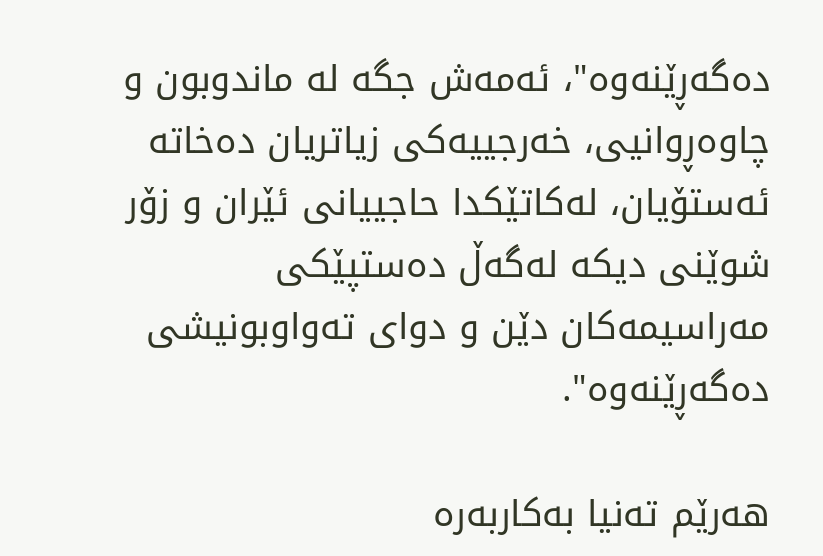ده‌گه‌ڕێنه‌وه‌"، ئه‌مه‌ش جگه‌ له‌ ماندوبون ‌و چاوه‌ڕوانیی‌، خه‌رجییه‌كی‌ زیاتریان ده‌خاته‌ ئه‌ستۆیان، له‌كاتێكدا حاجییانی‌ ئێران ‌و زۆر شوێنی‌ دیكه‌ له‌گه‌ڵ‌ ده‌ستپێكی‌ مه‌راسیمه‌كان دێن ‌و دوای‌ ته‌واوبونیشی‌ ده‌گه‌ڕێنه‌وه‌".

هه‌رێم ته‌نیا به‌كاربه‌ره‌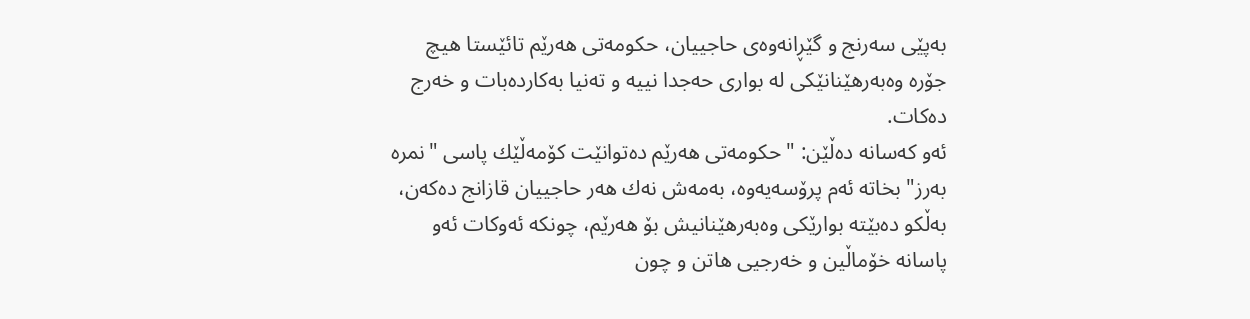به‌پێی‌ سه‌رنج ‌و گێڕانه‌وه‌ی‌ حاجییان، حكومه‌تی‌ هه‌رێم تائێستا هیچ جۆره‌ وه‌به‌رهێنانێكی‌ له‌ بواری‌ حه‌جدا نییه‌ و ته‌نیا به‌كارده‌بات ‌و خه‌رج ده‌كات.
ئه‌و كه‌سانه‌ ده‌ڵێن: "حكومه‌تی‌ هه‌رێم ده‌توانێت كۆمه‌ڵێك پاسی‌ "نمره‌ به‌رز" بخاته‌ ئه‌م پرۆسه‌یه‌وه‌، به‌مه‌ش نه‌ك هه‌ر حاجییان قازانج ده‌كه‌ن، به‌ڵكو ده‌بێته‌ بوارێكی‌ وه‌به‌رهێنانیش بۆ هه‌رێم، چونكه‌ ئه‌وكات ئه‌و پاسانه‌ خۆماڵین ‌و خه‌رجیی‌ هاتن ‌و چون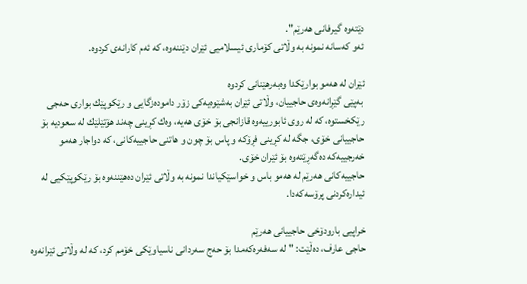دێته‌وه‌ گیرفانی‌ هه‌رێم".
ئه‌و كه‌سانه‌ نمونه‌ به‌ وڵاتی‌ كۆماری‌ ئیسلامیی‌ ئێران دێننه‌وه‌، كه‌ ئه‌م كارانه‌ی‌ كردوه‌.

ئێران له‌ هه‌مو بوارێكدا وه‌به‌رهێنانی‌ كردوه‌
 به‌پێی‌ گێڕانه‌وه‌ی‌ حاجییان، وڵاتی‌ ئێران به‌شێوه‌یه‌كی‌ زۆر داموده‌زگایی ‌و رێكوپێك بواری‌ حه‌جی‌ رێكخستوه‌، كه‌ له‌ روی‌ ئابورییه‌وه‌ قازانجی‌ بۆ خۆی‌ هه‌یه‌، وه‌ك كڕینی‌ چه‌ند هۆتێلێك له‌ سعودیه‌ بۆ حاجییانی‌ خۆی‌، جگه‌ له‌ كڕینی‌ فڕۆكه‌ ‌و پاس بۆ چون ‌و هاتنی‌ حاجییه‌كانی‌، كه‌ دواجار هه‌مو خه‌رجییه‌كه‌ ده‌گه‌ڕێته‌وه‌ بۆ ئێران خۆی‌.
حاجییه‌كانی‌ هه‌رێم له‌ هه‌مو باس ‌و خواسێكیاندا نمونه‌ به‌ وڵاتی‌ ئێران ده‌هێننه‌وه‌ بۆ رێكوپێكیی‌ له‌ ئیداره‌كردنی‌ پرۆسه‌كه‌دا.

خراپیی‌ بارودۆخی‌ حاجییانی‌ هه‌رێم
حاجی‌ عارف، ده‌ڵێت: "له‌ سه‌فه‌ره‌كه‌مدا بۆ حه‌ج سه‌ردانی‌ ناسیاوێكی‌ خۆمم كرد، كه‌ له‌ وڵاتی‌ ئێرانه‌وه‌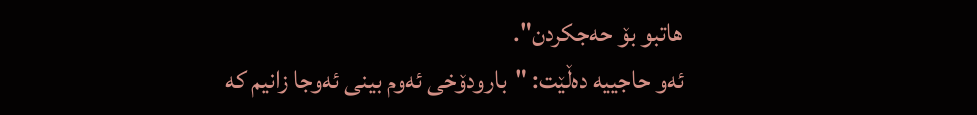هاتبو بۆ حه‌جكردن".
ئه‌و حاجییه‌ ده‌ڵێت: "بارودۆخی‌ ئه‌وم بینی‌ ئه‌وجا زانیم كه‌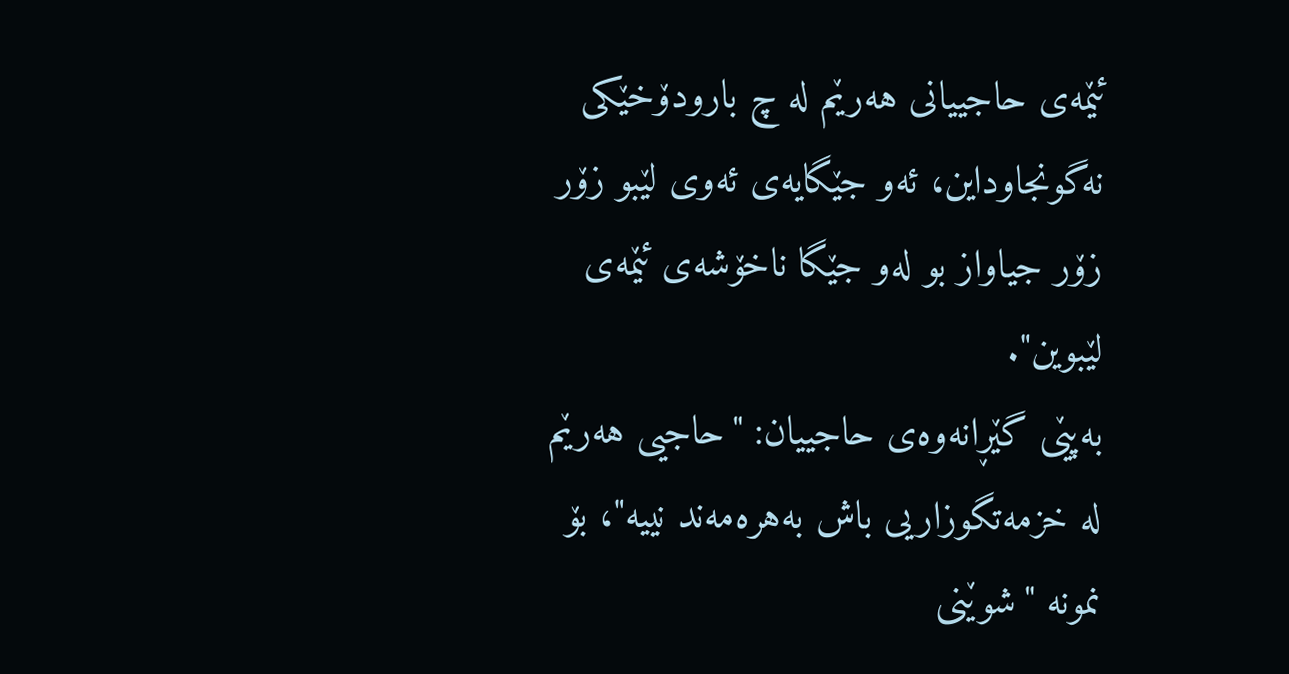ئێمه‌ی‌ حاجییانی‌ هه‌رێم له‌ چ بارودۆخێكی‌ نه‌گونجاوداین، ئه‌و جێگایه‌ی‌ ئه‌وی‌ لێبو زۆر زۆر جیاواز بو له‌و جێگا ناخۆشه‌ی‌ ئێمه‌ی‌ لێبوین".
به‌پێی‌ گێڕانه‌وه‌ی‌ حاجییان: "حاجیی‌ هه‌رێم له‌ خزمه‌تگوزاریی‌ باش به‌هره‌مه‌ند نییه‌"، بۆ نمونه‌ "شوێنی‌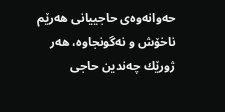حه‌وانه‌وه‌ی‌ حاجییانی‌ هه‌رێم ناخۆش ‌و نه‌گونجاوه‌، هه‌ر ژورێك چه‌ندین حاجی‌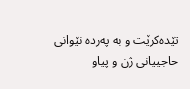تێده‌كرێت ‌و به‌ په‌رده‌ نێوانی‌ حاجییانی‌ ژن ‌و پیاو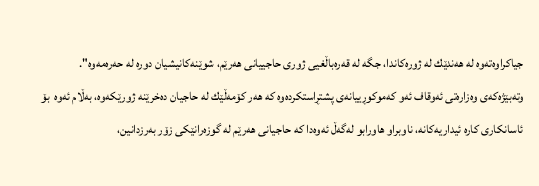جیاكراوه‌ته‌وه‌ له‌ هه‌ندێك له‌ ژوره‌كاندا، جگه‌ له‌ قه‌ره‌باڵغیی‌ ژوری‌ حاجییانی‌ هه‌رێم، شوێنه‌كانیشیان دوره‌ له‌ حه‌ره‌مه‌وه‌".
وته‌بێژه‌كه‌ی‌ وه‌زاره‌تی‌ ئه‌وقاف ئه‌و كه‌موكوڕییانه‌ی پشتڕاستكرده‌وه‌ كه‌ هه‌ر كۆمه‌ڵێك له‌ حاجیان ده‌خرێنه‌ ژورێكه‌وه‌، به‌ڵام ئه‌وه‌  بۆ ئاسانكاری‌ كاره‌ ئیداریه‌كانه‌، ناوبراو هاورابو له‌گه‌ڵ ئه‌وه‌دا كه‌ حاجیانی‌ هه‌رێم له‌ گوزه‌رانێكی‌ زۆر به‌رزدانین،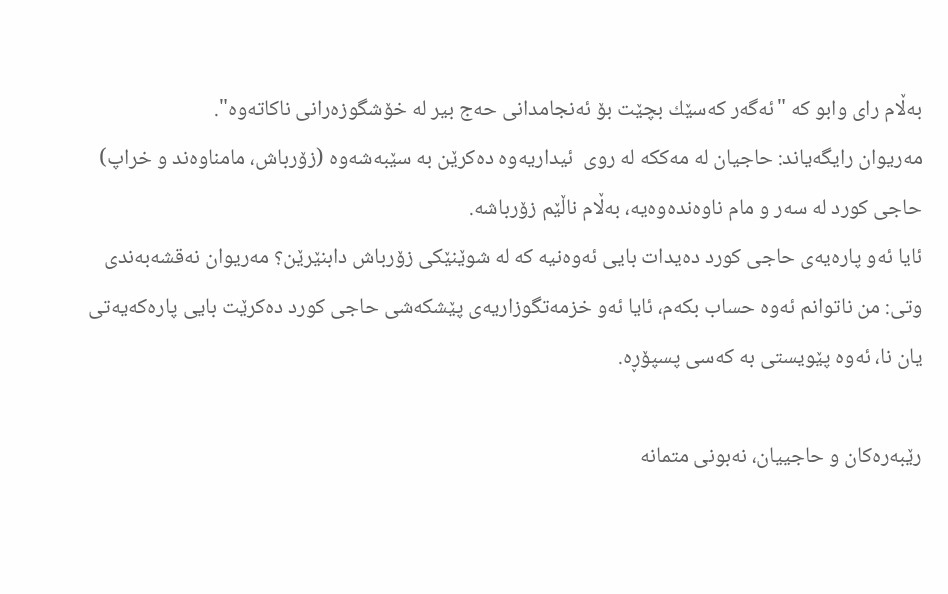به‌ڵام رای‌ وابو كه‌ "ئه‌گه‌ر كه‌سێك بچێت بۆ ئه‌نجامدانی‌ حه‌ج بیر له‌ خۆشگوزه‌رانی‌ ناكاته‌وه‌".
مه‌ریوان رایگه‌یاند: حاجیان له‌ مه‌ككه‌ له‌ روی‌  ئیداریه‌وه‌ ده‌كرێن به‌ سێبه‌شه‌وه‌ (زۆرباش، مامناوه‌ند و خراپ) حاجی‌ كورد له‌ سه‌ر و مام ناوه‌نده‌وه‌یه‌، به‌ڵام ناڵێم زۆرباشه‌.
ئایا ئه‌و پاره‌یه‌ی‌ حاجی‌ كورد ده‌یدات بایی ئه‌وه‌نیه‌ كه‌ له‌ شوێنێكی‌ زۆرباش دابنێرێن؟ مه‌ریوان نه‌قشه‌به‌ندی‌ وتی‌: من ناتوانم ئه‌وه‌ حساب بكه‌م، ئایا ئه‌و خزمه‌تگوزاریه‌ی‌ پێشكه‌شی‌ حاجی‌ كورد ده‌كرێت بایی پاره‌كه‌یه‌تی‌ یان نا، ئه‌وه‌ پێویستی‌ به‌ كه‌سی‌ پسپۆڕه‌.

رێبه‌ره‌كان ‌و حاجییان، نه‌بونی‌ متمانه‌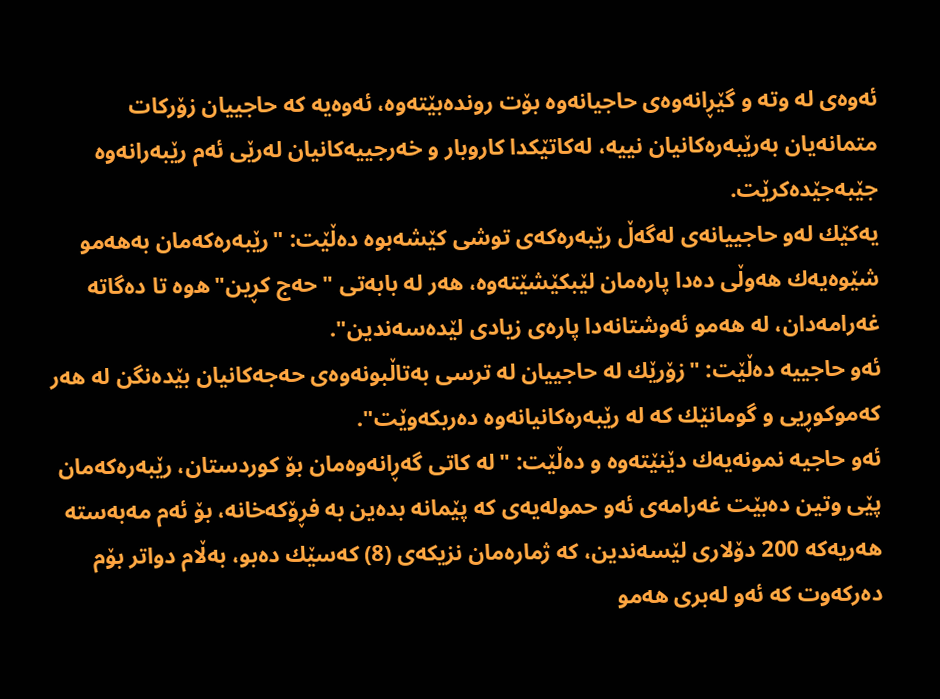ئه‌وه‌ی‌ له‌ وته‌ ‌و گێڕانه‌وه‌ی‌ حاجیانه‌وه‌ بۆت رونده‌بێته‌وه‌، ئه‌وه‌یه‌ كه‌ حاجییان زۆركات متمانه‌یان به‌رێبه‌ره‌كانیان نییه‌، له‌كاتێكدا كاروبار و خه‌رجییه‌كانیان له‌رێی‌ ئه‌م رێبه‌رانه‌وه‌ جێبه‌جێده‌كرێت.
یه‌كێك له‌و حاجییانه‌ی‌ له‌گه‌ڵ‌ رێبه‌ره‌كه‌ی‌ توشی‌ كێشه‌بوه‌ ده‌ڵێت: "رێبه‌ره‌كه‌مان به‌هه‌مو شێوه‌یه‌ك هه‌وڵی‌ ده‌دا پاره‌مان لێبكێشێته‌وه‌، هه‌ر له‌ بابه‌تی‌ "حه‌ج كڕین"ه‌وه‌ تا ده‌گاته‌ غه‌رامه‌دان، له‌ هه‌مو ئه‌وشتانه‌دا پاره‌ی‌ زیادی‌ لێده‌سه‌ندین".
ئه‌و حاجییه‌ ده‌ڵێت: "زۆرێك له‌ حاجییان له‌ ترسی‌ به‌تاڵبونه‌وه‌ی‌ حه‌جه‌كانیان بێده‌نگن له‌ هه‌ر كه‌موكوڕیی‌ ‌و گومانێك كه‌ له‌ رێبه‌ره‌كانیانه‌وه‌ ده‌ربكه‌وێت".
ئه‌و حاجیه‌ نمونه‌یه‌ك دێنێته‌وه‌ و ده‌ڵێت: "له‌ كاتی‌ گه‌ڕانه‌وه‌مان بۆ كوردستان، رێبه‌ره‌كه‌مان پێی‌ وتین ده‌بێت غه‌رامه‌ی‌ ئه‌و حموله‌یه‌ی‌ كه‌ پێمانه‌ بده‌ین به‌ فڕۆكه‌خانه‌، بۆ ئه‌م مه‌به‌سته‌ هه‌ریه‌كه‌ 200 دۆلاری‌ لێسه‌ندین، كه‌ ژماره‌مان نزیكه‌ی‌ (8) كه‌سێك ده‌بو، به‌ڵام دواتر بۆم ده‌ركه‌وت كه‌ ئه‌و له‌بری‌ هه‌مو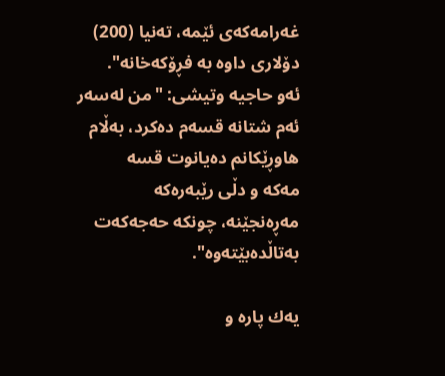غه‌رامه‌كه‌ی‌ ئێمه‌، ته‌نیا (200) دۆلاری‌ داوه‌ به‌ فڕۆكه‌خانه‌".
ئه‌و حاجیه‌ وتیشی‌: "من له‌سه‌ر ئه‌م شتانه‌ قسه‌م ده‌كرد، به‌ڵام هاوڕێكانم ده‌یانوت قسه‌ مه‌كه‌ ‌و دڵی‌ رێبه‌ره‌كه‌ مه‌ڕه‌نجێنه‌، چونكه‌ حه‌جه‌كه‌ت به‌تاڵده‌بێته‌وه‌".

یه‌ك پاره‌ ‌و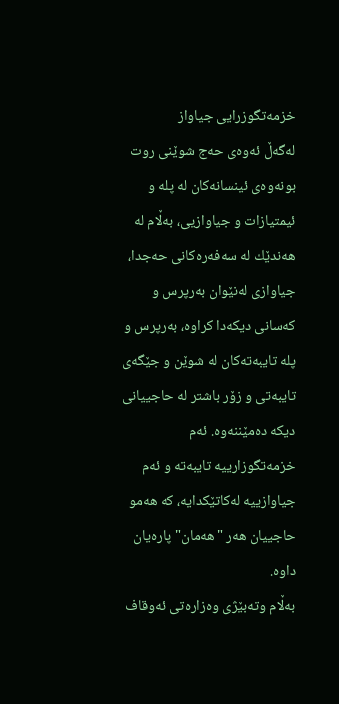خزمه‌تگوزرایی‌ جیاواز
له‌گه‌ڵ ئه‌وه‌ی‌ حه‌ج شوێنی‌ روت بونه‌وه‌ی‌ ئینسانه‌كان له‌ پله‌ و ئیمتیازات و جیاوازیی، به‌ڵام له‌ هه‌ندێك له‌ سه‌فه‌ره‌كانی‌ حه‌جدا، جیاوازی‌ له‌نێوان به‌رپرس ‌و كه‌سانی‌ دیكه‌دا كراوه‌، به‌رپرس ‌و پله‌ تایبه‌ته‌كان له‌ شوێن ‌و جێگه‌ی‌ تایبه‌تی‌ ‌و زۆر باشتر له‌ حاجییانی‌ دیكه‌ ده‌مێننه‌وه‌. ئه‌م خزمه‌تگوزارییه‌ تایبه‌ته‌ ‌و ئه‌م جیاوازییه‌ له‌كاتێكدایه‌، كه‌ هه‌مو حاجییان هه‌ر "هه‌مان" پاره‌یان داوه‌.
به‌ڵام وته‌بێژی‌ وه‌زاره‌تی‌ ئه‌وقاف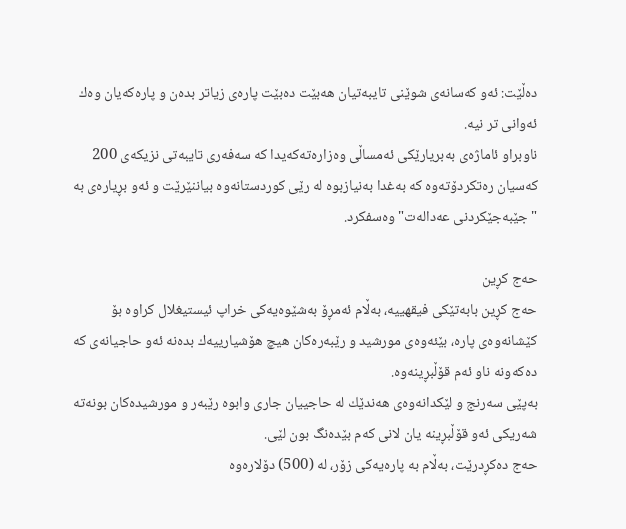ده‌ڵێت: ئه‌و كه‌سانه‌ی‌ شوێنی‌ تایبه‌تیان هه‌بێت ده‌بێت پاره‌ی‌ زیاتر بده‌ن و پاره‌كه‌یان وه‌ك ئه‌وانی‌ تر نیه‌.
ناوبراو ئاماژه‌ی‌ به‌بریارێكی‌ ئه‌مساڵی‌ وه‌زاره‌ته‌كه‌یدا كه‌ سه‌فه‌ری‌ تایبه‌تی‌ نزیكه‌ی‌ 200 كه‌سیان ره‌تكردۆته‌وه‌ كه‌ به‌غدا به‌نیازبوه‌ له‌ رێی‌ كوردستانه‌وه‌ بیاننێرێت و ئه‌و بڕیاره‌ی‌ به‌ "جێبه‌جێكردنی‌ عه‌داله‌ت" وه‌سفكرد.

حه‌ج كڕین
حه‌ج كڕین بابه‌تێكی‌ فیقهییه‌، به‌ڵام ئه‌مڕۆ به‌شێوه‌یه‌كی‌ خراپ ئیستیغلال كراوه‌ بۆ كێشانه‌وه‌ی‌ پاره‌، بێئه‌وه‌ی‌ مورشید و رێبه‌ره‌كان هیچ هۆشیارییه‌ك بده‌نه‌ ئه‌و حاجیانه‌ی‌ كه‌ ده‌كه‌ونه‌ ناو ئه‌م قۆڵبڕینه‌وه‌.
به‌پێی‌ سه‌رنج ‌و لێكدانه‌وه‌ی‌ هه‌ندێك له‌ حاجییان جاری‌ وابوه‌ رێبه‌ر و مورشیده‌كان بونه‌ته‌ شه‌ریكی‌ ئه‌و قۆڵبڕینه‌ یان لانی‌ كه‌م بێده‌نگ بون لێی‌.
حه‌ج ده‌كڕدرێت، به‌ڵام به‌ پاره‌یه‌كی‌ زۆر، له‌ (500) دۆلاره‌وه‌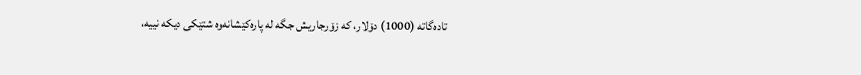تاده‌گاته‌ (1000) دۆلار، كه‌ زۆرجاریش جگه‌ له‌ پاره‌كێشانه‌وه‌ شتێكی‌ دیكه‌ نییه‌،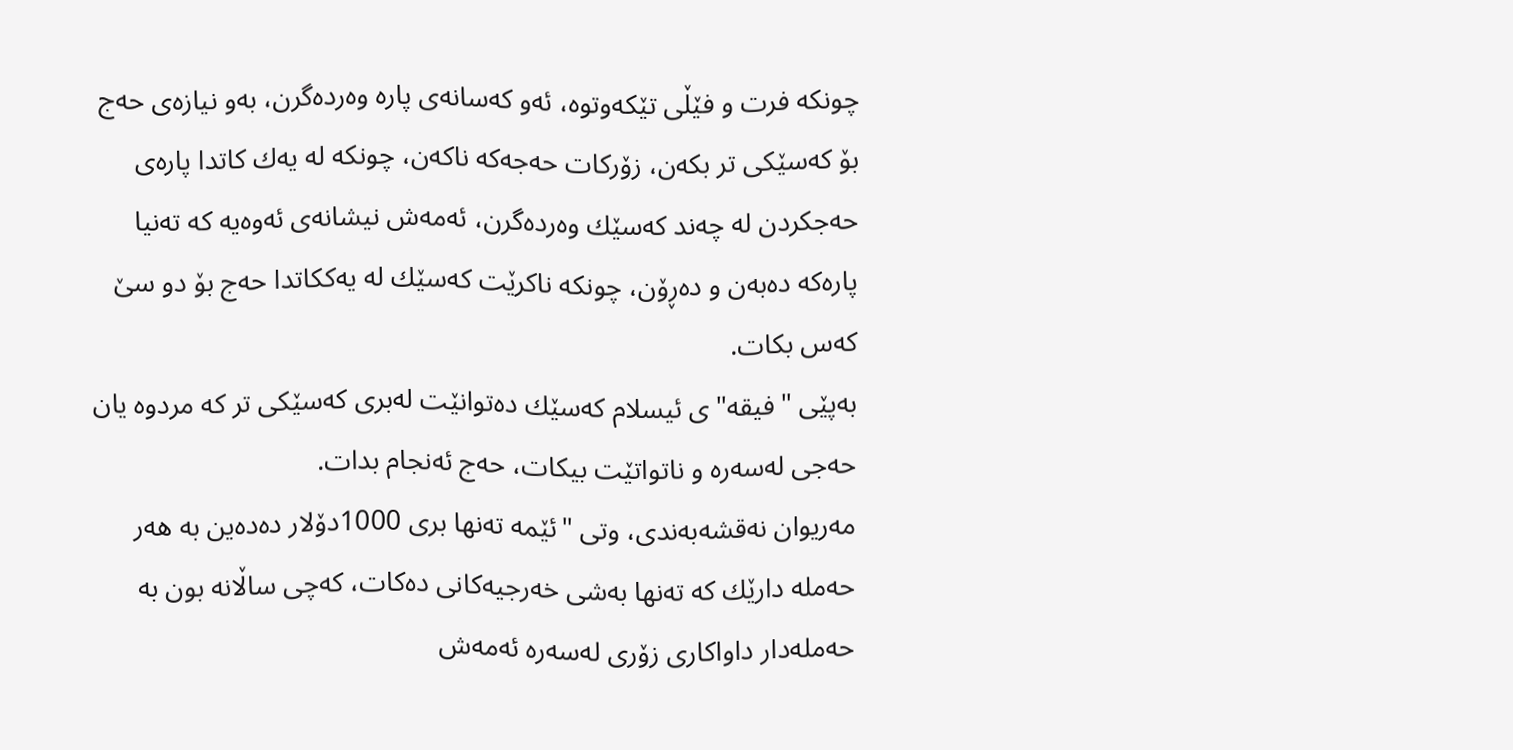چونكه‌ فرت ‌و فێڵی‌ تێكه‌وتوه‌، ئه‌و كه‌سانه‌ی‌ پاره‌ وه‌رده‌گرن، به‌و نیازه‌ی‌ حه‌ج بۆ كه‌سێكی‌ تر بكه‌ن، زۆركات حه‌جه‌كه‌ ناكه‌ن، چونكه‌ له‌ یه‌ك كاتدا پاره‌ی‌ حه‌جكردن له‌ چه‌ند كه‌سێك وه‌رده‌گرن، ئه‌مه‌ش نیشانه‌ی‌ ئه‌وه‌یه‌ كه‌ ته‌نیا پاره‌كه‌ ده‌به‌ن ‌و ده‌ڕۆن، چونكه‌ ناكرێت كه‌سێك له‌ یه‌ككاتدا حه‌ج بۆ دو سێ‌ كه‌س بكات.
به‌پێی‌ "فیقه"ی‌ ئیسلام كه‌سێك ده‌توانێت له‌بری‌ كه‌سێكی‌ تر كه‌ مردوه‌ یان حه‌جی‌ له‌سه‌ره‌ و ناتواتێت بیكات، حه‌ج ئه‌نجام بدات.
مه‌ریوان نه‌قشه‌به‌ندی‌، وتی‌ "ئێمه‌ ته‌نها بری‌ 1000دۆلار ده‌ده‌ین به‌ هه‌ر حه‌مله‌ دارێك كه‌ ته‌نها به‌شی‌ خه‌رجیه‌كانی‌ ده‌كات، كه‌چی‌ ساڵانه‌ بون به‌ حه‌مله‌دار داواكاری‌ زۆری‌ له‌سه‌ره‌ ئه‌مه‌ش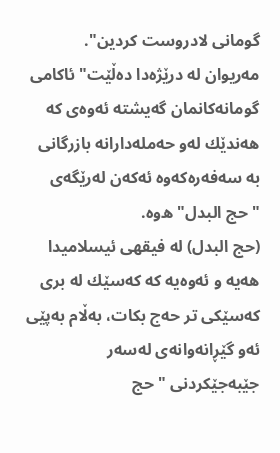گومانی‌ لادروست كردین".
مه‌ریوان له‌ درێژه‌دا ده‌ڵێت"ئاكامی‌ گومانه‌كانمان گه‌یشته‌ ئه‌وه‌ی‌ كه‌ هه‌ندێك له‌و حه‌مله‌دارانه‌ بازرگانی‌ به‌ سه‌فه‌ره‌كه‌وه‌ ئه‌كه‌ن له‌رێگه‌ی‌ "حج البدل"ه‌وه‌.
(حج البدل) له‌ فیقهی‌ ئیسلامیدا هه‌یه‌ و ئه‌وه‌یه‌ كه‌ كه‌سێك له‌ بری‌ كه‌سێكی‌ تر حه‌ج بكات، به‌ڵام به‌پێی‌ ئه‌و گێڕانه‌وانه‌ی‌ له‌سه‌ر جێبه‌جێكردنی‌ "حج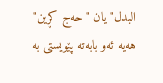البدل" یان "حه‌ج كڕین" هه‌یه‌ ئه‌و بابه‌ته‌ پێویستی‌ به‌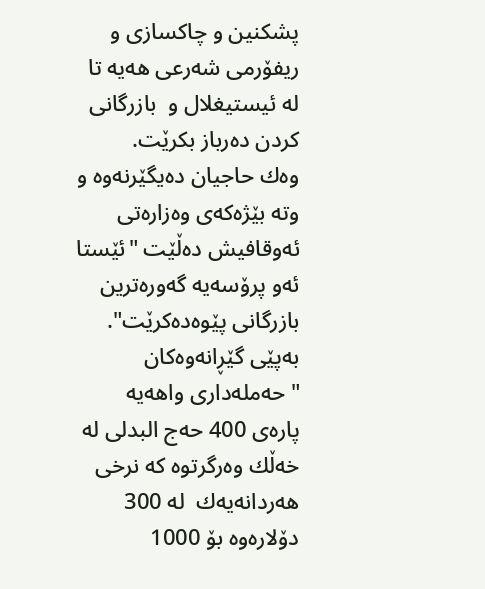پشكنین و چاكسازی‌ و ریفۆرمی‌ شه‌رعی‌ هه‌یه‌ تا له‌ ئیستیغلال و  بازرگانی‌ كردن ده‌رباز بكرێت.
وه‌ك حاجیان ده‌یگێرنه‌وه‌ و وته‌ بێژه‌كه‌ی‌ وه‌زاره‌تی‌ ئه‌وقافیش ده‌ڵێت "ئێستا ئه‌و پرۆسه‌یه‌ گه‌وره‌ترین بازرگانی‌ پێوه‌ده‌كرێت".
به‌پێی‌ گێڕانه‌وه‌كان "حه‌مله‌داری‌ واهه‌یه‌ پاره‌ی‌ 400 حه‌ج البدلی‌ له‌ خه‌ڵك وه‌رگرتوه‌ كه‌ نرخی‌ هه‌ردانه‌یه‌ك  له‌ 300 دۆلاره‌وه‌ بۆ 1000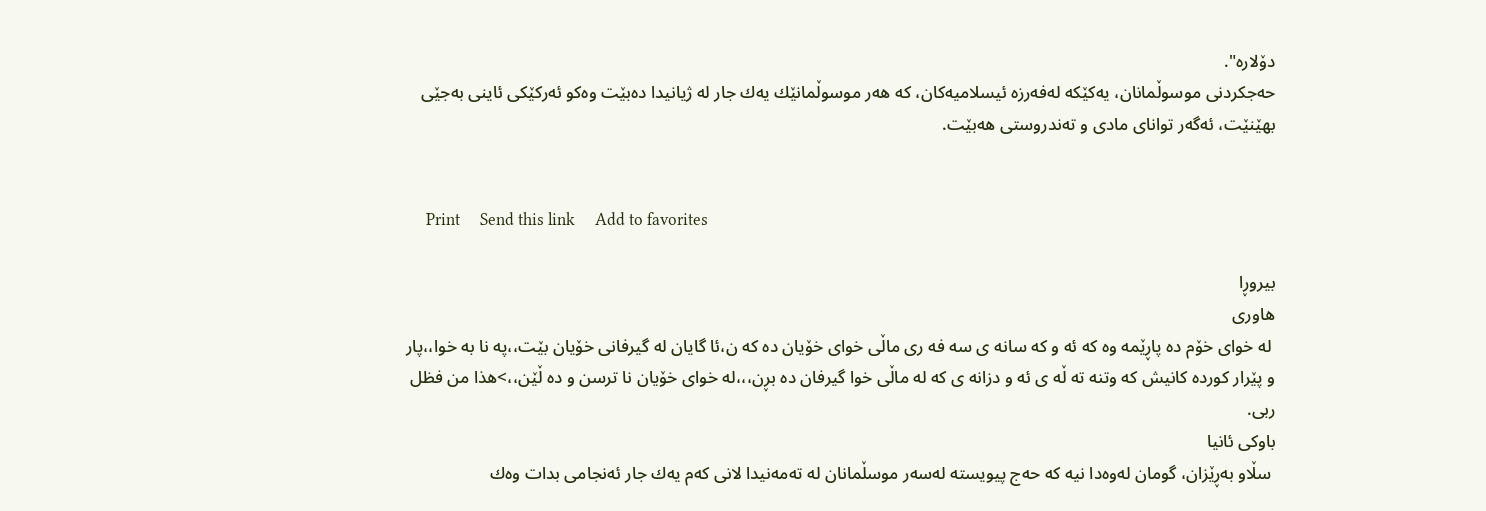دۆلاره‌".
حه‌جكردنی موسوڵمانان، یه‌كێكه‌ له‌فه‌رزه‌ ئیسلامیه‌كان، كه‌ هه‌ر موسوڵمانێك یه‌ك جار له‌ ژیانیدا ده‌بێت وه‌كو ئه‌ركێكی ئاینی به‌جێی بهێنێت، ئه‌گه‌ر توانای مادی و ته‌ندروستی هه‌بێت.


     Print     Send this link     Add to favorites

بیروڕا
هاوری
 له خوای خۆم ده پاڕێمه وه که ئه و که سانه ی سه فه ری ماڵی خوای خۆیان ده که ن،ئا گایان له گیرفانی خۆیان بێت،،په نا به خوا،،پار و پێرار کورده کانیش که وتنه ته ڵه ی ئه و دزانه ی که له ماڵی خوا گیرفان ده بڕن،،،له خوای خۆیان نا ترسن و ده ڵێن،،>هذا من فظل ربی.
باوكى ئانيا
 سڵاو به‌ڕێزان، گومان له‌وه‌دا نیه‌ كه‌ حه‌ج پیویسته‌ له‌سه‌ر موسڵمانان له‌ ته‌مه‌نیدا لانی‌ كه‌م یه‌ك جار ئه‌نجامی‌ بدات وه‌ك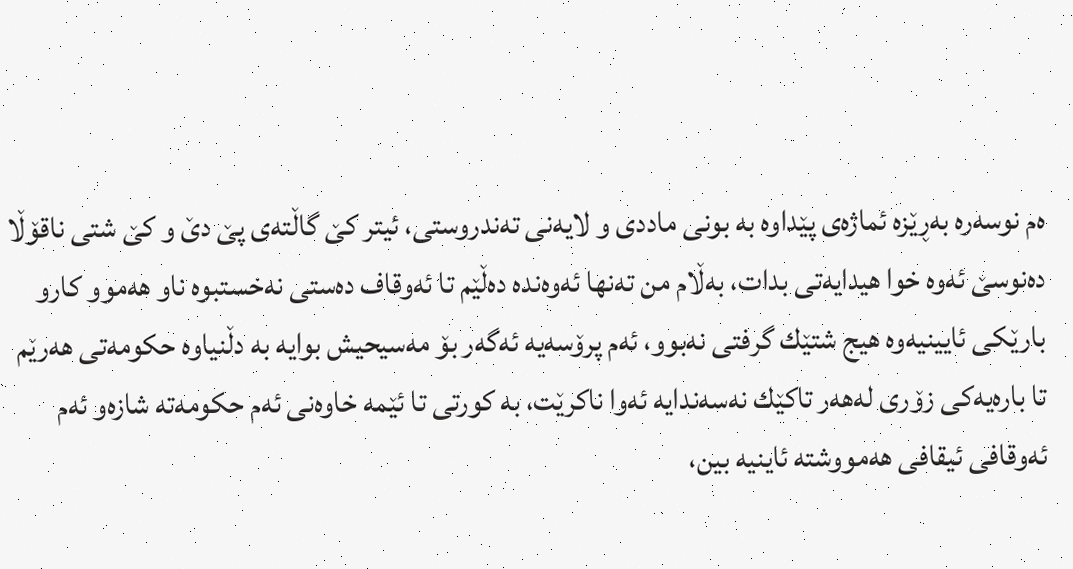ه‌م نوسه‌ره‌ به‌ڕێزه‌ ئماژه‌ی‌ پێداوه‌ به‌ بونی‌ ماددی‌ و لایه‌نی‌ ته‌ندروستی‌، ئیتر كێ گاڵته‌ی‌ پێ دێ و كێ شتی‌ ناقۆڵا ده‌نوسێ ئه‌وه‌ خوا هیدایه‌تی‌ بدات، به‌ڵام من ته‌نها ئه‌وه‌نده‌ ده‌ڵێم تا ئه‌وقاف ده‌ستی‌ نه‌خستبوه‌ ناو هه‌موو كارو بارێكی‌ ئایینیه‌وه‌ هیج شتێك گرفتی‌ نه‌بوو، ئه‌م پرۆسه‌یه‌ ئه‌گه‌ر بۆ مه‌سیحیش بوایه‌ به‌ دڵنیاوه‌ حكومه‌تی‌ هه‌رێم تا باره‌یه‌كی‌ زۆری‌ له‌هه‌ر تاكێك نه‌سه‌ندایه‌ ئه‌وا ناكرێت، به‌ كورتی‌ تا ئێمه‌ خاوه‌نی‌ ئه‌م حكومه‌ته‌ شازه‌و ئه‌م ئه‌وقافی ئیقافی هه‌مووشته‌ ئاینیه‌ بین،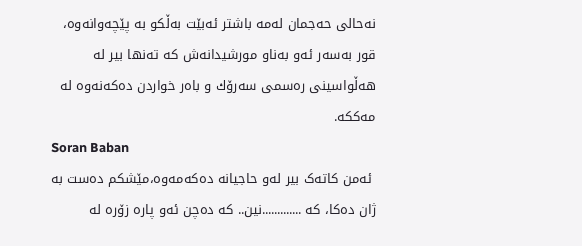نه‌حالی حه‌جمان له‌مه‌ باشتر ئه‌بێت به‌ڵكو به‌ پێچه‌وانه‌وه‌، قور به‌سه‌ر ئه‌و به‌ناو مورشیدانه‌ش كه‌ ته‌نها بیر له‌ هه‌ڵواسینی‌ ره‌سمی‌ سه‌رۆك و باه‌ر خواردن ده‌كه‌نه‌وه‌ له‌ مه‌ككه‌.
Soran Baban
 ئه‌من کاته‌ک بیر له‌و حاجیانه‌ ده‌که‌مه‌وه‌،مێشکم ده‌ست به‌ ژان ده‌کا، که‌ .............نین.. که‌ ده‌چن ئه‌و پاره‌ زۆره‌ له‌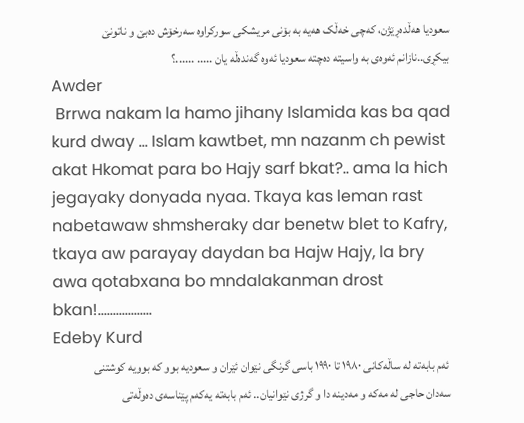سعودیا هه‌ڵده‌ڕێژن، که‌چی خه‌ڵک هه‌یه‌ به‌ بۆنی مریشکی سورکراوه‌ سه‌رخۆش ده‌بێ و ناتونێ بیکڕی..نازانم ئه‌وه‌ی به‌ واسیته‌ ده‌چته‌ سعودیا ئه‌وه‌ گه‌نده‌ڵه‌ یان ..... ......؟
Awder
 Brrwa nakam la hamo jihany Islamida kas ba qad kurd dway ... Islam kawtbet, mn nazanm ch pewist akat Hkomat para bo Hajy sarf bkat?.. ama la hich jegayaky donyada nyaa. Tkaya kas leman rast nabetawaw shmsheraky dar benetw blet to Kafry, tkaya aw parayay daydan ba Hajw Hajy, la bry awa qotabxana bo mndalakanman drost bkan!..................
Edeby Kurd
 ئه‌م بابه‌ته‌ له‌ ساڵه‌كانی ١٩٨٠ تا ١٩٩٠ باسی گرنگی نێوان ئێران و سعودیه‌ بوو كه‌ بوویه‌ كوشتنی سه‌دان حاجی له‌ مه‌كه‌ و مه‌دینه‌ دا و گرژی نێوانیان.. ئه‌م بابه‌ته‌ یه‌كه‌م پێناسه‌ی ده‌وڵه‌تی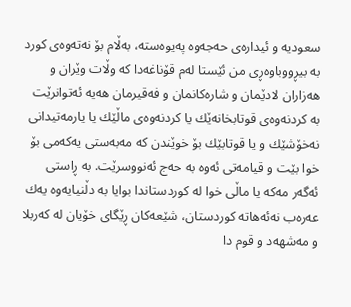سعودیه‌ و ئیداره‌ی حه‌جه‌وه‌ په‌یوه‌سته‌، به‌ڵام بۆ نه‌ته‌وه‌ی كورد به‌ بیڕووباوه‌ڕی من ئێستا له‌م قۆناغه‌دا كه‌ وڵات وێران و هه‌زاران لادێمان و شاره‌كانمان و فه‌قیرمان هه‌یه‌ ئه‌توانرێت به‌ كردنه‌وه‌ی قوتابخانه‌ێك یا كردنه‌وه‌ی ماڵێك یا یارمه‌تیدانی نه‌خۆشێك و یا قوتابێك بۆ خوێندن كه‌ مه‌به‌ستی یه‌كه‌می بۆ خوا بێت و قیامه‌تی ئه‌وه‌ به‌ حه‌ج ئه‌نووسرێت. به‌ ڕاستی ئه‌گه‌ر مه‌كه‌ یا ماڵی خوا له‌ كوردستاندا بوایا به‌ دڵنیایه‌وه یه‌ك‌ عه‌ره‌ب نه‌ئه‌هاته‌ كوردستان، شێعه‌كان ڕێگای خۆیان له‌ كه‌ربلا و مه‌شهه‌د و قوم دا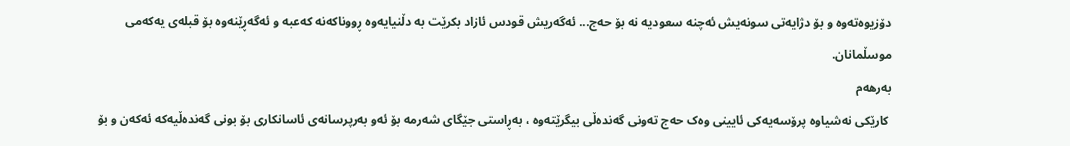دۆزیوه‌ته‌وه‌ و بۆ دژایه‌تی سونه‌یش ئه‌چنه‌ سعودیه‌ نه‌ بۆ حه‌ج... ئه‌گه‌ریش قودس ئازاد بكرێت به‌ دڵنیایه‌وه‌ ڕووناكه‌نه‌ كه‌عبه‌ و ئه‌گه‌ڕێنه‌وه‌ بۆ قبله‌ی یه‌كه‌می موسڵمانان.
به‌رهه‌م
 کارێکی نه‌شیاوه پرۆسه‌یه‌کی ئایینی وه‌ک حه‌ج ته‌ونی گه‌نده‌ڵی بیگرێته‌وه ، به‌ڕاستی جێگای شه‌رمه بۆ ئه‌و به‌رپرسانه‌ی ئاسانکاری بۆ بونی گه‌نده‌ڵیه‌که ئه‌که‌ن و بۆ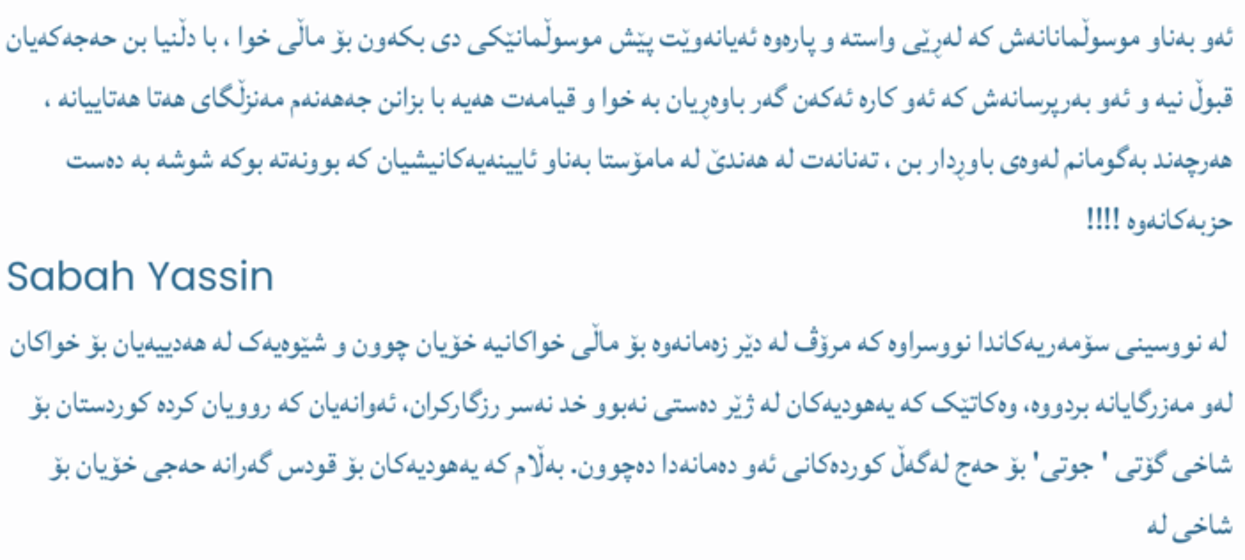ئه‌و به‌ناو موسوڵمانانه‌ش که له‌ڕێی واسته‌ و پاره‌وه ئه‌یانه‌وێت پێش موسوڵمانێکی دی بکه‌ون بۆ ماڵی خوا ، با دڵنیا بن حه‌جه‌که‌یان قبوڵ نیه و ئه‌و به‌رپرسانه‌ش که ئه‌و کاره‌ ئه‌که‌ن گه‌ر باوه‌ڕیان به خوا و قیامه‌ت هه‌یه با بزانن جه‌هه‌نه‌م مه‌نزڵگای هه‌تا هه‌تاییانه ، هه‌رچه‌ند به‌گومانم له‌وه‌ی باو‌ڕدار بن ، ته‌نانه‌ت له هه‌ندێ له مامۆستا به‌ناو ئایینه‌یه‌کانیشیان که بوونه‌ته بوکه شوشه به ده‌ست حزبه‌کانه‌وه !!!!
Sabah Yassin
 له‌ نووسینی سۆمه‌ریه‌کاندا نووسراوه‌ که‌ مرۆڤ له‌ دێر زه‌مانه‌وه‌ بۆ ماڵی خواکانیه خۆیان چوون و شێوه‌یه‌ک له‌ هه‌دییه‌یان بۆ خواکان له‌و مه‌زرگایانه‌ بردووه‌، وه‌کاتێک که‌ یه‌هودیه‌کان له‌ ژێر ده‌ستی نه‌بوو خد نه‌سر رزگارکران، ئه‌وانه‌یان که‌ روویان کرده‌ کوردستان بۆ شاخی گۆتی 'جوتی' بۆ حه‌ج له‌گه‌ڵ کورده‌کانی ئه‌و ده‌مانه‌دا ده‌چوون. به‌ڵام که‌ یه‌هودیه‌کان بۆ قودس گه‌رانه‌ حه‌جی خۆیان بۆ شاخی له‌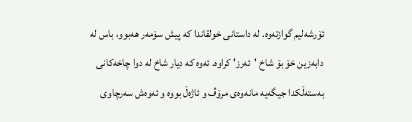ئۆرشه‌لیم گوازته‌وه‌. له‌ داستانی خولقاندا که‌ پیش سۆمه‌ر هه‌بوو، باس له‌ دابه‌زین خۆ بۆ شاخ 'ئه‌رز' کراوه‌. ئه‌وه‌ که‌ دیار شاخ له‌ دوا چاخه‌کانی به‌سته‌ڵکدا جیگه‌یه‌ مانه‌وه‌ی مرۆڤ و ئاژه‌ڵ بووه‌ و ئه‌وه‌ش سه‌رچاوی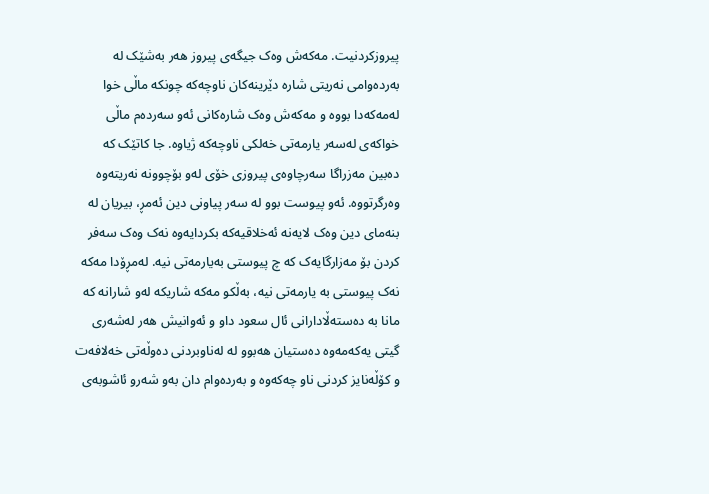پیروزکردنیت. مه‌که‌ش وه‌ک جیگه‌ی پیروز هه‌ر به‌شێک له‌ به‌رده‌وامی نه‌ریتی شاره‌ دێرینه‌کان ناوچه‌که‌ چونکه‌ ماڵی خوا له‌مه‌که‌دا بووه‌ و مه‌که‌ش وه‌ک شاره‌کانی ئه‌و سه‌رده‌م ماڵی خواکه‌ی له‌سه‌ر یارمه‌تی خه‌لکی ناوچه‌که‌ ژیاوه‌. جا کاتێک که‌ ده‌بین مه‌زراگا سه‌رچاوه‌ی پیروزی خۆی له‌و بۆچوونه‌ نه‌ریته‌وه‌ وه‌رگرتووه‌. ئه‌و پیوست بوو له‌ سه‌ر پیاونی دین ئه‌مڕ، بیریان له‌ بنه‌مای دین وه‌ک لایه‌نه‌ ئه‌خلاقیه‌که‌ بکردایه‌وه‌ نه‌ک وه‌ک سه‌فر کردن بۆ مه‌زارگایه‌ک که‌ چ پیوستی به‌یارمه‌تی نیه‌. له‌مڕۆدا مه‌که‌ نه‌ک پیوستی به‌ یارمه‌تی نیه‌، به‌ڵکو مه‌که‌ شاریکه‌ له‌و شارانه‌ که‌ مانا به‌ ده‌سته‌ڵادارانی ئال سعود داو و ئه‌وانیش هه‌ر له‌شه‌ری گیتی یه‌که‌مه‌وه‌ ده‌ستیان هه‌بوو له‌ له‌ناوبردنی ده‌وڵه‌تی خه‌لافه‌ت و کۆڵه‌نایز کردنی ناو چه‌که‌وه‌ و به‌رده‌وام دان به‌و شه‌رو ئاشوبه‌ی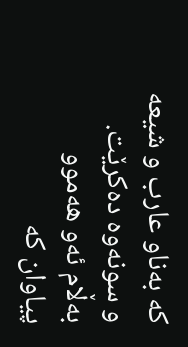که‌ به‌ناو عارب و شیعه‌ و سونه‌وه‌ ده‌کرێت. به‌ڵام ئه‌و هه‌موو پیاوان که‌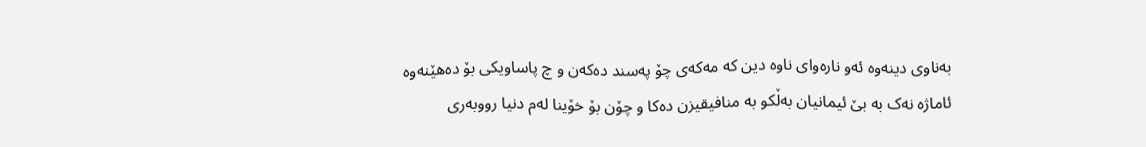به‌ناوی دینه‌وه‌ ئه‌و ناره‌وای ناوه‌ دین که‌ مه‌که‌ی چۆ په‌سند ده‌که‌ن و چ پاساویکی بۆ ده‌‌هێنه‌وه‌ ئاماژه‌ نه‌ک به‌ بێ ئیمانیان به‌ڵکو به‌ منافیقیزن ده‌کا و چۆن بۆ خۆینا له‌م دنیا رووبه‌ری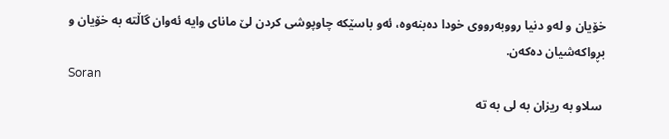خۆیان و له‌و دنیا رووبه‌رووی خودا ده‌بنه‌وه‌، ئه‌و باسێکه‌ چاوپوشی کردن لێ مانای وایه‌ ئه‌وان گاڵته‌ به‌ خۆیان و بڕواکه‌شیان ده‌که‌ن.
Soran
 سلاو به ريزان به لى به ته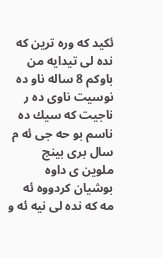ئكيد كه وره ترين كه نده لى تيدايه من باوكم 8 ساله ناو ده نوسيت ناوى ده ر ناجيت كه سيك ده ناسم بو حه جى ئه م سال برى بينج ملوين ى داوه بوشيان كردووه ئه مه كه نده لى نيه ئه و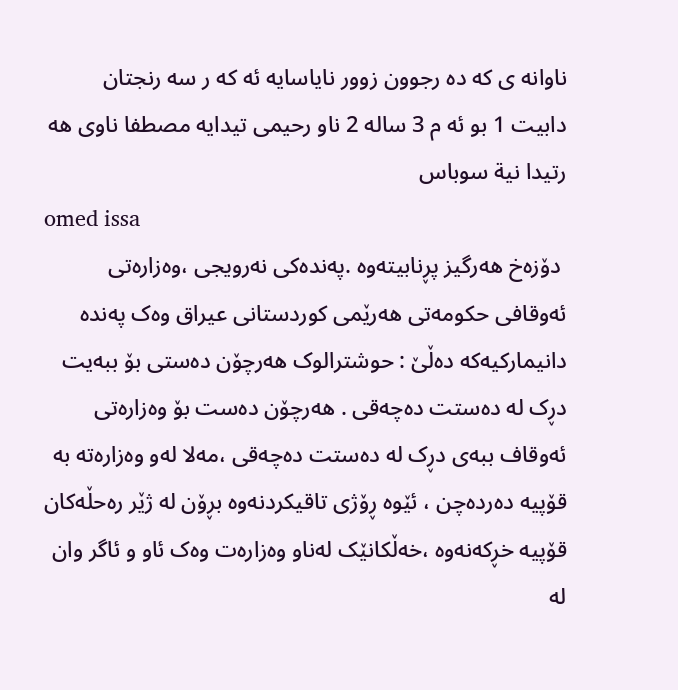ناوانه ى كه ده رجوون زوور ناياسايه ئه كه ر سه رنجتان دابيت 1 بو ئه م 3 ساله 2 ناو رحيمى تيدايه مصطفا ناوى هه رتيدا نية سوباس
omed issa
 دۆزه‌خ هه‌رگیز پڕنابیته‌وه‌ .په‌نده‌کی نه‌رویجی ،وه‌زاره‌تی ئه‌وقافی حکومه‌تی هه‌رێمی کوردستانی عیراق وه‌ک په‌نده‌ دانیمارکیه‌که‌ ده‌ڵێ : حوشترالوک هه‌رچۆن ده‌ستی بۆ ببه‌یت دڕک له‌ ده‌ستت ده‌چه‌قی . هه‌رچۆن ده‌ست بۆ وه‌زاره‌تی ئه‌وقاف ببه‌ی دڕک له‌ ده‌ستت ده‌چه‌قی ،مه‌لا له‌و وه‌زاره‌ته‌ به‌ قۆپیه‌ ده‌رده‌چن ، ئێوه‌ ڕۆژی تاقیکردنه‌وه‌ بڕۆن له‌ ژێر ره‌حڵه‌کان قۆپیه‌ خڕکه‌نه‌وه‌ ،خه‌ڵکانێک له‌ناو وه‌زاره‌ت وه‌ک ئاو و ئاگر وان له‌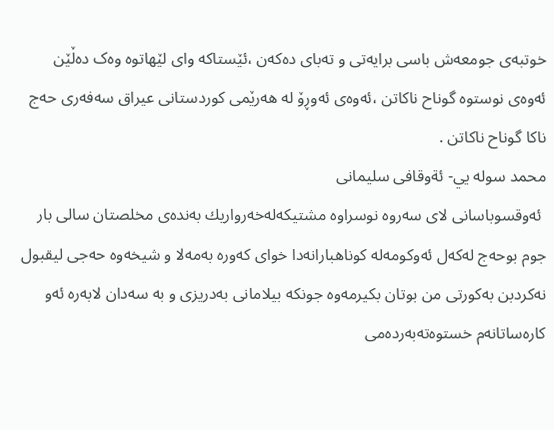خوتبه‌ی جومعه‌ش باسی برایه‌تی و ته‌بای ده‌که‌ن ،ئێستاکه‌ وای لێهاتوه‌ وه‌ک ده‌ڵێن ئه‌وه‌ی نوستوه‌ گوناح ناکاتن ،ئه‌وه‌ی ئه‌وڕۆ له‌ هه‌رێمی کوردستانی عیراق سه‌فه‌ری حه‌ج ناکا گوناح ناکاتن .
محمد سوله يي- ئةوقافى سليمانى
 ئه‌وقسوباسانی ‌لای‌ سه‌روه‌ نوسراوه‌ مشتیكه‌له‌خه‌رواریك به‌نده‌ی‌ مخلصتان سالی‌ بار جوم بوحه‌ج له‌كه‌ل ئه‌وكومه‌له ‌كوناهبارانه‌دا خوای‌ كه‌وره‌ به‌مه‌لا و شیخه‌وه‌ حه‌جی‌ لیقبول نه‌كردبن به‌كورتی‌ من بوتان بكیرمه‌وه‌ جونكه‌ بیلامانی‌ به‌دریزی‌ و به‌ سه‌دان لابه‌ره‌ ئه‌و كاره‌ساتانه‌م خستوه‌ته‌به‌رده‌می‌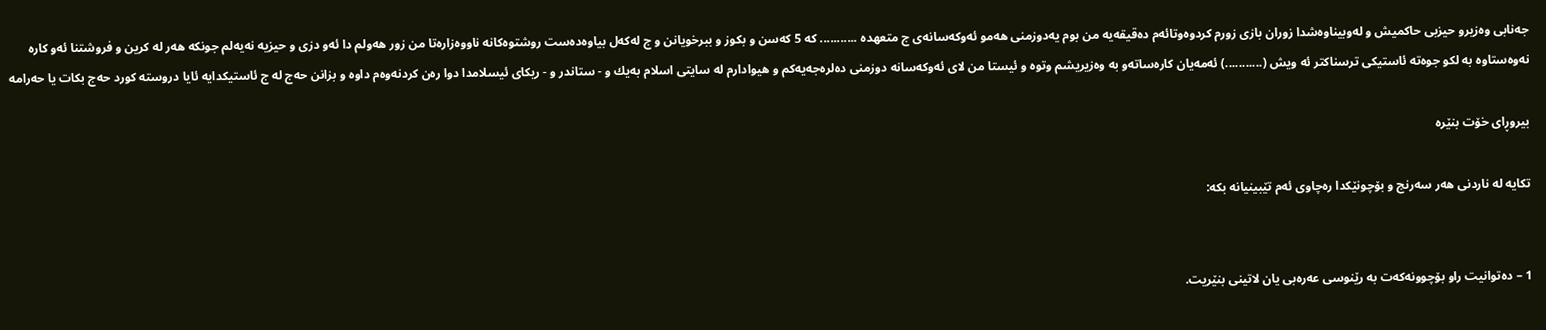جه‌نابی‌ وه‌زیرو حیزبی‌ حاكمیش و له‌وبیناوه‌شدا زوران بازی‌ زورم كردوه‌وتائه‌م ده‌قیقه‌یه‌ من بوم یه‌دوزمنی‌ هه‌مو ئه‌وكه‌سانه‌ی‌ ج متعهده‌ ........... كه‌ 5 كه‌سن و بكوز و ببرخویانن و ج له‌كه‌ل بیاوه‌ده‌ست روشتوه‌كانه‌ ناووه‌زاره‌تا من زور هه‌ولم دا ئه‌و دزی‌ و حیزیه‌ نه‌یه‌لم جونكه‌ هه‌ر له‌ كرین و فروشتنا ئه‌و كاره‌ نه‌وه‌ستاوه ‌به‌ لكو جوه‌ته‌ ئاستیكی‌ ترسناكتر ئه‌ ویش (...........) ئه‌مه‌یان كاره‌ساته‌و به‌ وه‌زیریشم وتوه‌ و ئیستا من لای‌ ئه‌وكه‌سانه‌ دوزمنی‌ ده‌لره‌جه‌یه‌كم و هیوادارم له‌ سایتی‌ اسلام به‌یك و - ستاندر و - ریكای‌ ئیسلامدا دوا ره‌ن كردنه‌وه‌م داوه‌ و بزانن حه‌ج له‌ ج ئاستیكدایه‌ ئایا دروسته‌ كورد حه‌ج بكات یا حه‌رامه‌

بیروڕای خۆت بنێره‌

تکایه‌ له‌ ناردنی هه‌ر سه‌رنج و بۆچونێکدا ره‌چاوی ئه‌م تێبینیانه‌ بکه‌:


1 – ده‌توانیت راو بۆچوونه‌که‌ت به‌ رێنوسی عه‌ره‌بی یان لاتینی بنێریت.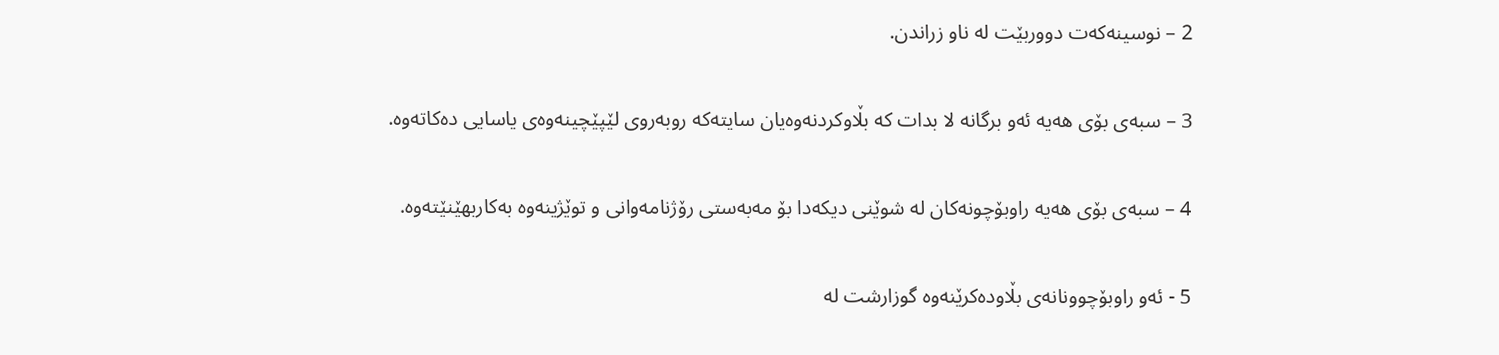2 – نوسینه‌که‌ت دووربێت له‌ ناو زراندن.

3 – سبه‌ی بۆی هه‌یه‌ ئه‌و برگانه‌ لا بدات که‌ بڵاوکردنه‌وه‌یان سایته‌که‌ روبه‌روی لێپێچینه‌وه‌ی یاسایی ده‌کاته‌وه‌.

4 – سبه‌ی بۆی هه‌یه‌ راوبۆچونه‌کان له‌ شوێنی دیکه‌دا بۆ مه‌به‌ستی رۆژنامه‌وانی و توێژینه‌وه‌ به‌کاربهێنێته‌وه‌.

5 - ئه‌و راوبۆچوونانه‌ی بڵاوده‌کرێنه‌وه‌ گوزارشت له‌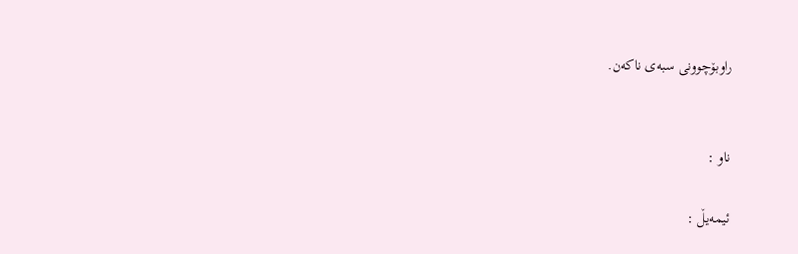راوبۆچوونی سبه‌ی ناکه‌ن.


ناو :

ئیمه‌یڵ :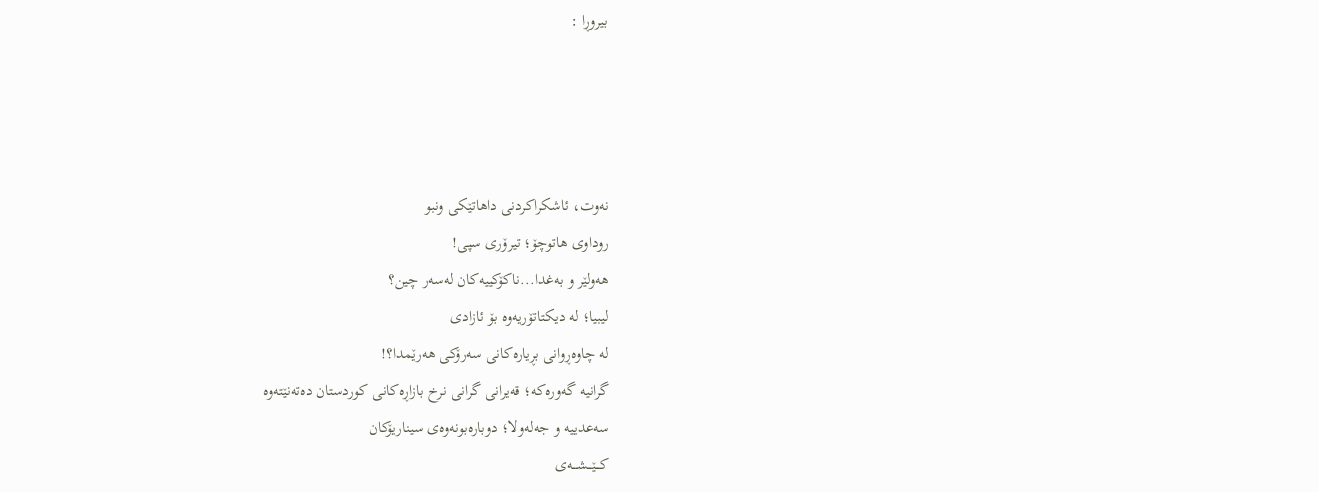بیروڕا :




نه‌وت، ئاشكراكردنی‌ داهاتێكی‌ ونبو
روداوی‌ هاتوچۆ؛ تیرۆری‌ سپی!
هه‌ولێر و به‌غدا...ناکۆکییه‌کان له‌سه‌ر چین؟
لیبیا؛ له‌ دیكتاتۆریه‌وه‌ بۆ ئازادی‌
له‌ چاوه‌ڕوانی بڕیاره‌کانی سه‌رۆکی هه‌رێمدا؟!
گرانیه‌ گه‌وره‌كه‌؛ قه‌یرانی‌ گرانی‌ نرخ بازاڕه‌كانی‌ كوردستان ده‌ته‌نێته‌وه‌
سه‌عدییه‌ و جه‌له‌ولا؛ دوباره‌بونه‌وه‌ی سیناریۆکان
كـــێـــشـــه‌ی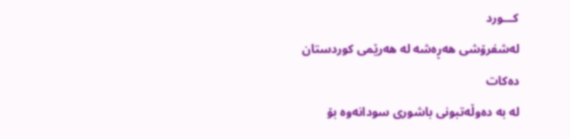كـــورد
له‌شفرۆشی‌ هه‌ڕه‌شه‌ له‌ هه‌رێمی‌ كوردستان ده‌كات
له‌ به‌ ده‌وڵه‌تبونی‌ باشوری‌ سودانه‌وه‌ بۆ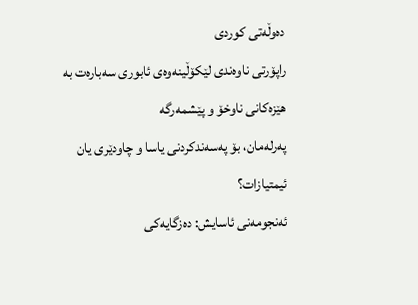ده‌وڵه‌تی كوردی‌
راپۆرتی‌ ناوه‌ندی لێكۆڵینه‌وه‌ی‌ ئابوری‌ سه‌باره‌ت به‌ هێزه‌كانی‌ ناوخۆ ‌و پێشمه‌رگه‌
په‌رله‌مان، بۆ په‌سه‌ندکردنی یاسا و چاودێری یان ئیمتیازات؟
ئه‌نجومه‌نی ئاسایش: ده‌زگایه‌کی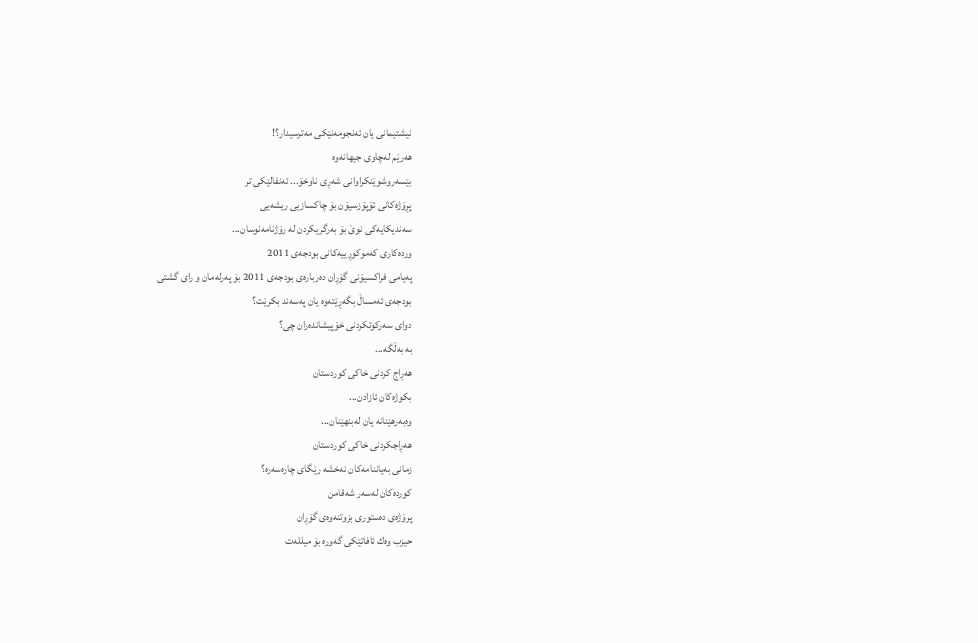نیشتیمانی یان ئه‌نجومه‌نێكی‌ مه‌ترسیدار؟!
هه‌رێم له‌چاوی‌ جیهانه‌‌وه‌
بێسه‌روشوێنكراوانی‌ شه‌ڕی‌ ناوخۆ... ئه‌نفالێكی‌ تر
پڕۆژه‌کانی ئۆپۆزسیۆن بۆ چاکسازیی ریشه‌یی
سه‌ندیكایه‌كی‌ نوێ بۆ به‌رگریكردن له‌ رۆژنامه‌نوسان...
ورده‌كاری‌ كه‌موكوڕییه‌كانی‌ بودجه‌ی‌ 2011
په‌یامی‌ فراكسیۆنی‌ گۆڕان ده‌رباره‌ی‌ بودجه‌ی‌ 2011 بۆ په‌رله‌مان و رای‌ گشتی‌
بودجەی ئەمساڵ بگەڕێتەوە یان په‌سه‌ند بكرێت؟
دوای‌ سه‌ركوتكردنی‌ خۆپیشانده‌ران چی‌؟
به‌ به‌ڵگه‌...
هه‌ڕاج كردنی خاكی كوردستان
بکوژه‌کان ئازادن...
وه‌به‌رهێنانه‌ یان له‌بنهێنان...
هه‌ڕاجكردنی‌ خاكی‌ كوردستان
زمانی‌ به‌یاننامه‌كان نه‌خشه‌ رێگای‌ چاره‌سه‌ره‌؟
كورده‌كان له‌سه‌ر شه‌قامن
پرۆژه‌ی ده‌ستوری بزوتنه‌وه‌ی گۆڕان
حیزب وه‌ك ئافاتێكی‌ گه‌وره‌ بۆ میلله‌ت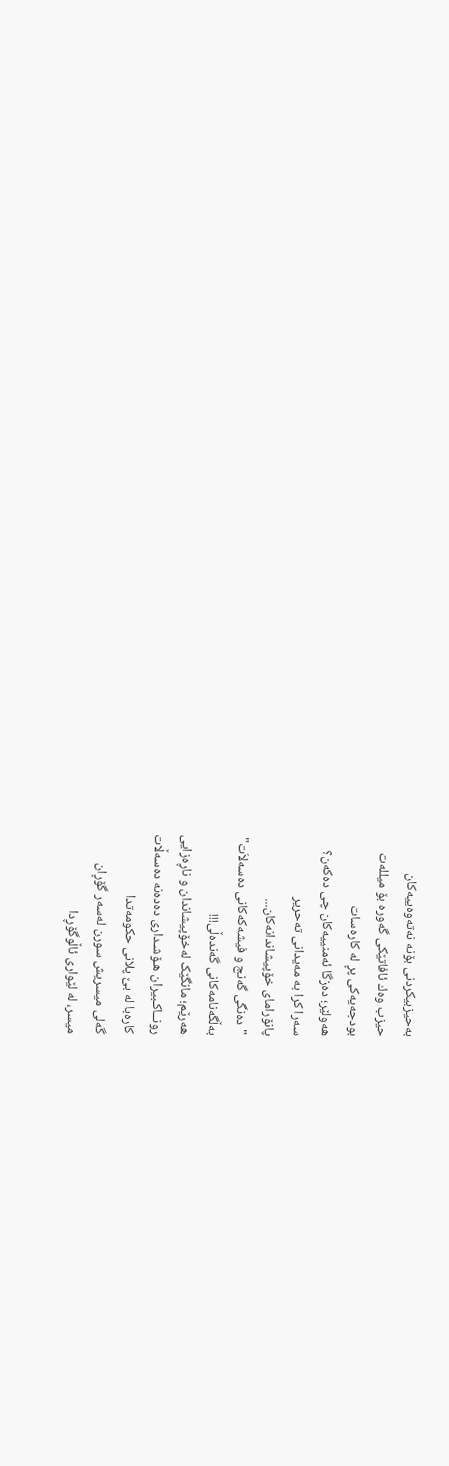به‌حیزبیكردنی‌ بۆنه‌ نه‌ته‌وه‌ییه‌كان
حیزب وەك ئافاتێكی گەورە بۆ میللەت
بودجەیەكی پڕ لە كارەسات
هه‌ولێر؛ ده‌زگا ئه‌منییه‌كان چی‌ ده‌كه‌ن؟
سەرا کرا بە مەیدانی تەحریر
پانۆرامای‌ خۆپیشاندانه‌كان...
"ده‌نگی‌ گه‌نج و فیشه‌كه‌كانی‌ ده‌سه‌لاَت"
به‌ڵگه‌نامه‌كانی‌ گه‌نده‌ڵی‌!!!
هه‌رێم؛ مانگێک له‌خۆپیشاندان و ناڕه‌زایی
رونــاكـبیران هـۆشـداری دەدەنە دەسەڵات
كاره‌با له‌ بێ‌ پلانی‌ حكومه‌تدا
گه‌لی‌ میسریش سورن له‌سه‌ر گۆڕان
میسر، له‌ لێواری ئاڵوگۆڕدا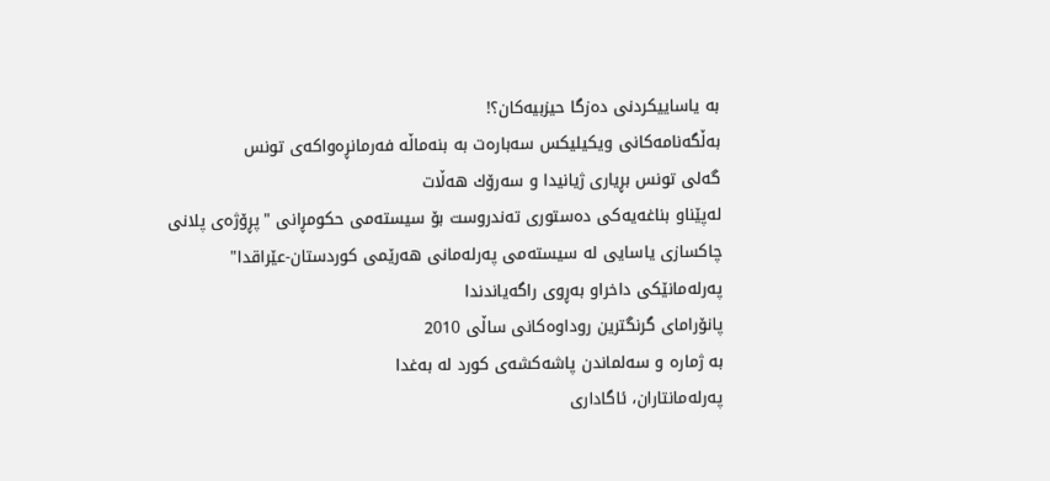به‌ یاساییکردنی ده‌زگا حیزبیه‌کان؟!
به‌ڵگه‌نامه‌كانی‌ ویكیلیكس سه‌باره‌ت به‌ بنه‌ماڵه‌ فه‌رمانڕه‌واکه‌ی تونس
گه‌لی تونس بڕیاری ژیانیدا و سه‌رۆك هه‌ڵات
له‌پێناو بناغه‌یه‌كی ده‌ستوری ته‌ندروست بۆ سیسته‌می حكومڕانی "پڕۆژه‌ی پلانی چاكسازی یاسایی له‌ سیسته‌می په‌رله‌مانی هه‌رێمی كوردستان-عێراقدا"
په‌رله‌مانێكی‌ داخراو به‌ڕوی‌ راگه‌یاندندا
پانۆرامای گرنگترین روداوه‌کانی ساڵی 2010
به‌ ژماره‌ و سه‌لماندن پاشه‌كشه‌ی‌ كورد له‌ به‌غدا
په‌رله‌مانتاران، ئاگاداری‌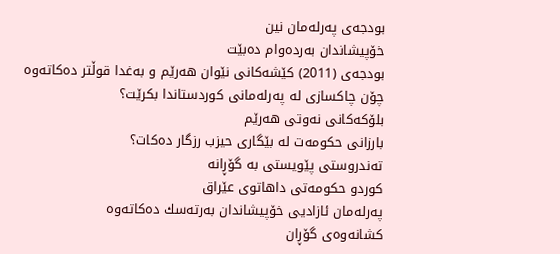بودجه‌ی‌ په‌رله‌مان نین
خۆپیشاندان به‌رده‌وام ده‌بێت
بودجه‌ی‌ (2011) كێشه‌كانی‌ نێوان هه‌رێم ‌و به‌غدا قوڵتر ده‌كاته‌وه
چۆن چاکسازی له‌ په‌رله‌مانی کوردستاندا بکرێت؟
بلۆکه‌کانی نه‌وتی هه‌رێم
بارزانی‌ حكومه‌ت له‌ بێگاری‌ حیزب رزگار ده‌كات؟
ته‌ندروستی‌ پێویستی به‌ گۆڕانه‌
کوردو حکومه‌تی داهاتوی عێراق
په‌رله‌مان ‌ئازادیی خۆپیشاندان به‌رته‌سك ده‌کاته‌وه‌
كشانه‌وه‌ی‌ گۆڕان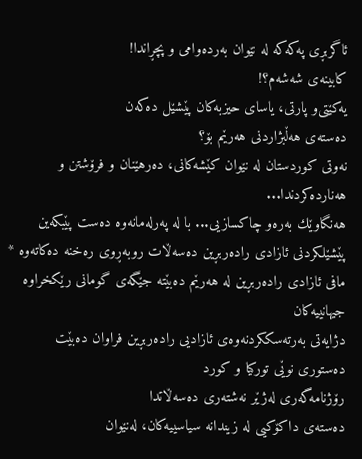ئاگربڕی‌ په‌كه‌كه‌ له‌ نێوان به‌رده‌وامی‌ و پچڕاندا!
كابینه‌ی‌ شه‌شه‌م؟!
یه‌كێتی‌و پارتی‌، یاسای حیزبه‌كان پێشێل ده‌كه‌ن
ده‌سته‌ی‌ هه‌ڵبژاردنی‌ هه‌رێم بۆ؟
نەوتی کوردستان لە نێوان کێشەکانی، دەرهێنان و فرۆشتن و هەناردەکردندا...
هه‌نگاوێك به‌ره‌و چاكسازیی‌... با له‌ په‌رله‌مانه‌وه‌ ده‌ست پێبكه‌ین
پێشێلكردنی‌ ئازادی‌ راده‌ربڕین ده‌سه‌ڵات روبه‌ڕوی‌ ره‌خنه‌ ده‌كاته‌وه‌ *
مافی ئازادی‌ راده‌ربڕین له‌ هه‌رێم ده‌بێته‌ جێگه‌ی‌ گومانی‌ رێكخراوه‌ جیهانییه‌كان
دژایه‌تی‌ به‌رته‌سككردنه‌وه‌ی‌ ئازادیی‌ راده‌ربڕین فراوان ده‌بێت
ده‌ستوری‌ نوێی‌ توركیا و كورد
رۆژنامه‌گه‌ری‌ له‌ژێر نه‌شته‌ری‌ ده‌سه‌ڵاتدا
ده‌سته‌ی‌ داكۆكیی‌ له‌ زیندانه‌ سیاسییه‌كان، له‌نێوان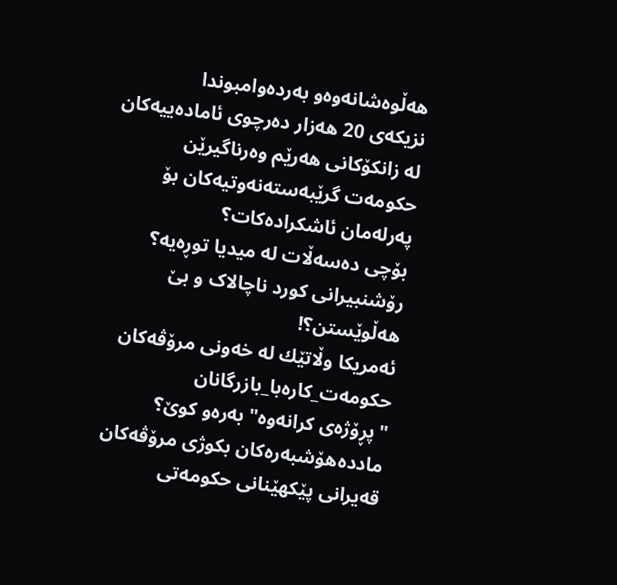هه‌ڵوه‌شانه‌وه‌و به‌رده‌وامبوندا
نزیکه‌ی 20 هه‌زار ده‌رچوی ئاماده‌ییه‌کان له‌ زانكۆكانی هه‌رێم وه‌رناگیرێن
حكومه‌ت گرێبه‌سته‌نه‌وتیه‌كان بۆ په‌رله‌مان ئاشكراده‌كات؟
بۆچی‌ ده‌سه‌ڵات له‌ میدیا توڕه‌یه‌؟
رۆشنبیرانی‌ كورد ناچالاک و بێ هه‌ڵوێستن؟!
ئه‌مریكا وڵاتێك له‌ خه‌ونی‌ مرۆڤه‌كان
حكومه‌ت_كاره‌با_بازرگانان
"پڕۆژه‌ی‌ كرانه‌وه‌" به‌ره‌و كوێ‌؟
مادده‌هۆشبه‌ره‌كان بكوژی‌ مرۆڤه‌كان
قه‌یرانی‌ پێكهێنانی‌ حكومه‌تی‌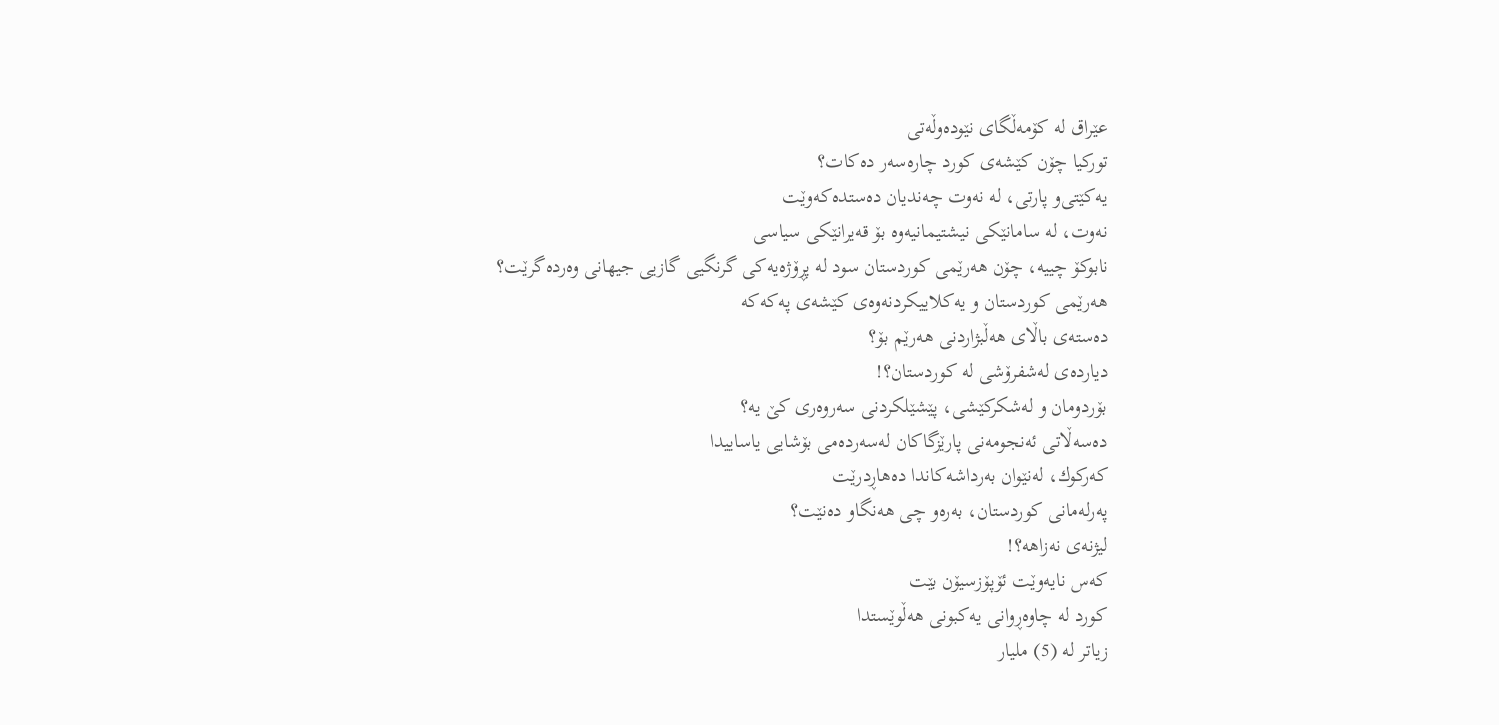عێراق له‌ كۆمه‌ڵگای‌ نێوده‌وڵه‌تی‌
توركیا چۆن كێشه‌ی‌ كورد چاره‌سه‌ر ده‌كات؟
یه‌كێتی‌‌و پارتی‌، له‌ نه‌وت چه‌ندیان ده‌ستده‌كه‌وێت
نه‌وت، له‌ سامانێكی نیشتیمانیه‌وه‌ بۆ قه‌یرانێكی سیاسی
نابوكۆ چییه‌، چۆن هه‌رێمی‌ كوردستان سود له‌ پڕۆژه‌یه‌كی‌ گرنگیی‌ گازیی‌ جیهانی‌ وه‌رده‌گرێت؟
هه‌رێمی كوردستان و یه‌كلاییكردنه‌وه‌ی كێشه‌ی په‌كه‌كه‌
ده‌سته‌ی باڵای هه‌ڵبژاردنی هه‌رێم بۆ؟
دیارده‌ی‌ له‌شفرۆشی‌ له‌ كوردستان؟!
بۆردومان و له‌شكركێشی‌، پێشێلكردنی‌ سه‌روه‌ری‌ كێ یه‌؟
ده‌سه‌ڵاتی ئه‌نجومه‌نی پارێزگاكان له‌سه‌رده‌می بۆشایی یاساییدا
كه‌ركوك، له‌نێوان به‌رداشه‌كاندا ده‌هاڕدرێت
په‌رله‌مانی‌ كوردستان، به‌ره‌و چی‌ هه‌نگاو ده‌نێت؟
لیژنه‌ی‌ نه‌زاهه‌؟!
كه‌س نایه‌وێت ئۆپۆزسیۆن بێت
كورد له‌ چاوه‌ڕوانی یه‌كبونی هه‌ڵوێستدا
زیاتر له‌ (5) ملیار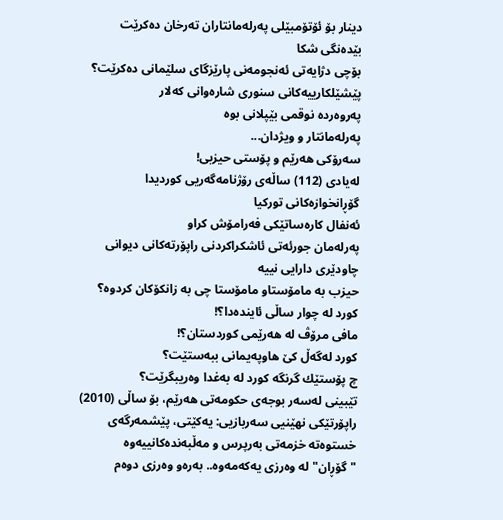دینار بۆ ئۆتۆمبێلی‌ په‌رله‌مانتاران ته‌رخان ده‌كرێت
بێده‌نگی‌ شكا
بۆچی دژایه‌تی ئه‌نجومه‌نی پارێزگای سلێمانی ده‌كرێت؟
پێشێلكارییه‌كانی‌ سنوری‌ شاره‌وانی‌ كه‌لار
په‌روه‌رده‌ نوقمی‌ بێپلانی‌ بوه‌
په‌رله‌مانتار و ویژدان...
سه‌رۆكی‌ هه‌رێم و پۆستی‌ حیزبی‌!
له‌یادی‌ (112) ساڵه‌ی‌ رۆژنامه‌گه‌ریی‌ كوردیدا
گۆڕانخوازه‌كانی‌ توركیا
ئه‌نفال كاره‌ساتێكی‌ فه‌رامۆش كراو
په‌رله‌مان جورئه‌تی‌ ئاشكراكردنی‌ راپۆرته‌كانی‌ دیوانی‌ چاودێری‌ دارایی‌ نییه‌
حیزب به‌ مامۆستا‌و مامۆستا چی‌ به‌ زانكۆكان كردوه‌؟
كورد له‌ چوار ساڵی ئاینده‌دا؟!
مافی‌ مرۆڤ له‌ هه‌رێمی‌ كوردستان؟!
كورد له‌گه‌ڵ كێ هاوپه‌یمانی ببه‌ستێت؟
چ پۆستێك گرنگه‌ كورد له‌ به‌غدا وه‌ریبگرێت؟
تێبینی‌ له‌سه‌ر بوجه‌ی‌ حكومه‌تی‌ هه‌رێم، بۆ ساڵی‌ (2010)
راپۆرتێكی‌ نهێنیی‌ سه‌ربازیی‌: یه‌كێتی‌، پێشمه‌رگه‌ی‌ خستوه‌ته‌ خزمه‌تی‌ به‌رپرس ‌و مه‌ڵبه‌نده‌كانییه‌وه‌
"گۆڕان" له‌ وه‌رزی‌ یه‌كه‌مه‌وه‌.. به‌ره‌و وه‌رزی‌ دوه‌م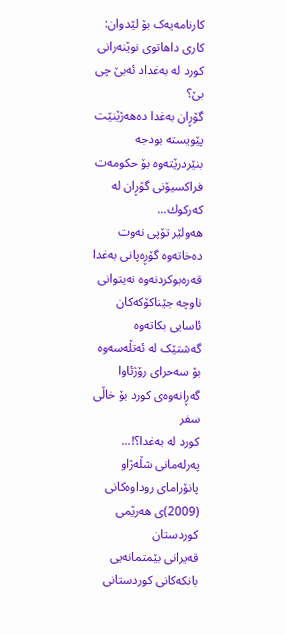کارنامه‌یه‌ک بۆ لێدوان: کاری داهاتوی نوێنه‌رانی کورد له‌ به‌غداد ئه‌بێ چی بێ؟
گۆڕان به‌غدا ده‌هه‌ژێنێت
پێویسته‌ بودجه‌ بنێردرێته‌وه‌ بۆ حكومه‌ت
فراكسیۆنی‌ گۆڕان له‌ كه‌ركوك...
هه‌ولێر تۆپی‌ نه‌وت ده‌خاته‌وه‌ گۆڕه‌پانی‌ به‌غدا
قه‌ره‌بوكردنه‌وه‌ نه‌یتوانی ناوچه‌ جێناكۆكه‌كان ئاسایی‌ بكاته‌وه‌
گه‌شتێک له‌ ئه‌تڵه‌سه‌وه‌ بۆ سه‌حرای رۆژئاوا
گه‌ڕانه‌وه‌ی‌ كورد بۆ خاڵی‌ سفر
كورد له‌ به‌غدا؟!...
په‌رله‌مانی‌ شڵه‌ژاو
پانۆرامای‌ روداوه‌كانی‌ (2009)ی‌ هه‌رێمی‌ كوردستان
قه‌یرانی بێمتمانه‌یی بانكه‌كانی‌ كوردستانی‌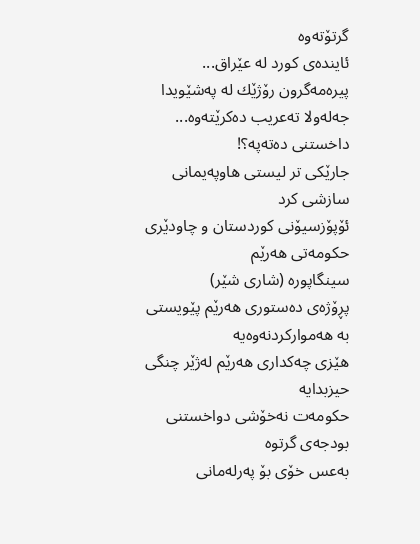گرتۆته‌وه‌
ئاینده‌ی‌ كورد له‌ عێراق...
پیره‌مه‌گرون رۆژێك له‌ په‌شێویدا
جه‌له‌ولا ته‌عریب ده‌كرێته‌وه‌...
داخستنی‌ ده‌ته‌په‌؟!
جارێكی تر لیستی هاوپه‌یمانی سازشی كرد
ئۆپۆزسیۆنی‌ كوردستان و چاودێری‌ حكومه‌تی‌ هه‌رێم
سینگاپوره‌ (شاری شێر)
پڕۆژه‌ی‌ ده‌ستوری‌ هه‌رێم پێویستی‌ به‌ هه‌مواركردنه‌وه‌یه‌
هێزی‌ چه‌كداری‌ هه‌رێم له‌ژێر چنگی‌ حیزبدایه‌
حكومه‌ت نه‌خۆشی‌ دواخستنی‌ بودجه‌ی‌ گرتوه‌
به‌عس خۆی‌ بۆ په‌رله‌مانی‌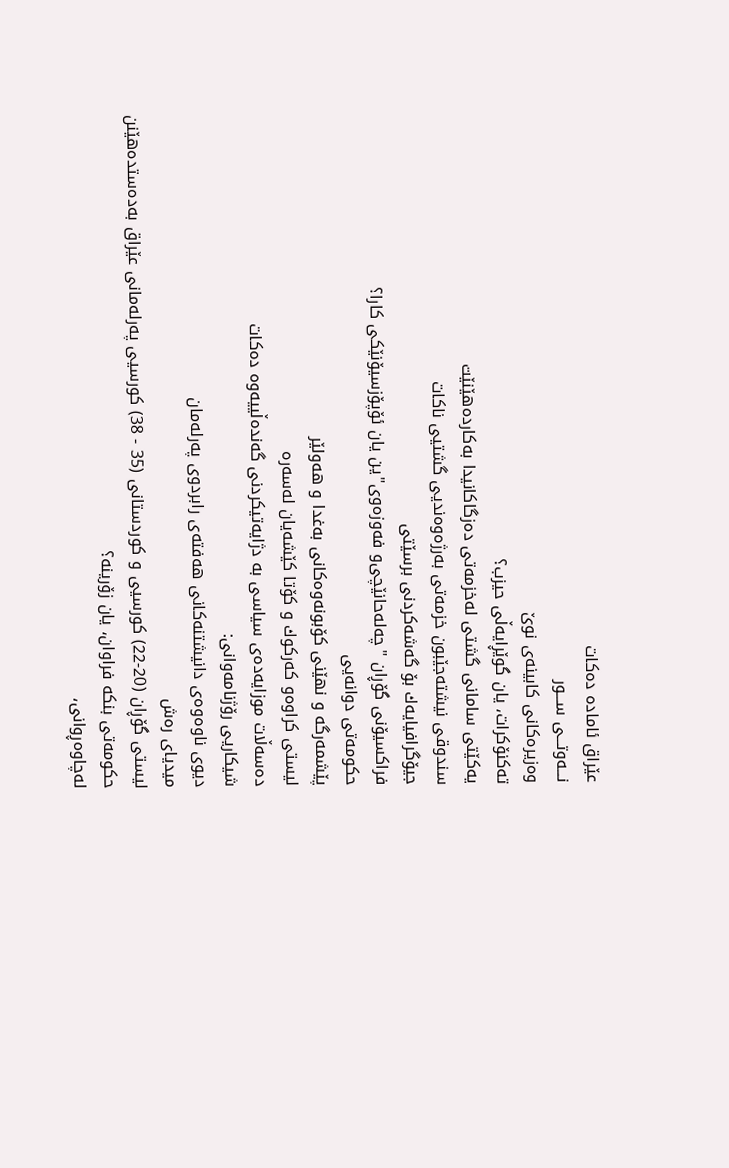عێراق ئاماده‌ ده‌كات
نـــه‌وتـــی‌ ســـور
وه‌زیره‌كانی‌ كابینه‌ی‌ نوێ‌
ته‌كنۆكرات، یان گوێڕایه‌ڵی‌ حیزب؟
یه‌كێتی‌ سامانی‌ گشتی‌ له‌خزمه‌تی‌ ده‌زگاكانیدا به‌كارده‌هێنێت
سندوقی‌ نیشته‌جێبون خزمه‌تی‌ به‌رژه‌وه‌ندیی‌ گشتیی‌ ناكات
جیۆگرافیایه‌ك بۆ گه‌شه‌كردنی‌ برسێتی‌
فراكسیۆنی‌ گۆڕان "چه‌له‌حانێچی‌‌و فه‌وزه‌وی‌"ین یان ئۆپۆزسیۆنێكی‌ كارا؟
حكومه‌تی‌ دوانه‌یی‌
پێشمه‌رگه‌ و نهێنی‌ كۆبونه‌وه‌كانی‌ به‌غدا و هه‌ولێر
لیستی‌ كراوه‌‌و كه‌ركوك ‌و كۆتا كێشه‌یان له‌سه‌ره‌
ده‌سه‌ڵات موزایه‌ده‌ی‌ سیاسی‌ به‌ دژایه‌تیكردنی‌ گه‌نده‌ڵییه‌وه‌ ده‌كات
شیكاریی رۆژنامه‌وانی‌:
دیوی‌ ناوه‌وه‌ی‌ دانیشتنه‌كانی‌ هه‌فته‌ی‌ رابردوی‌ په‌رله‌مان
میدیای‌ ره‌ش
لیستی‌ گۆڕان (20-22) كورسیی‌ و كوردستانی‌ (35 - 38) كورسیی په‌رله‌مانی‌ عێراق به‌ده‌ستده‌هێنن
حكومه‌تی‌ بنكه‌ فراوان، یان زۆرینه‌؟
له‌چاوه‌ڕوانی،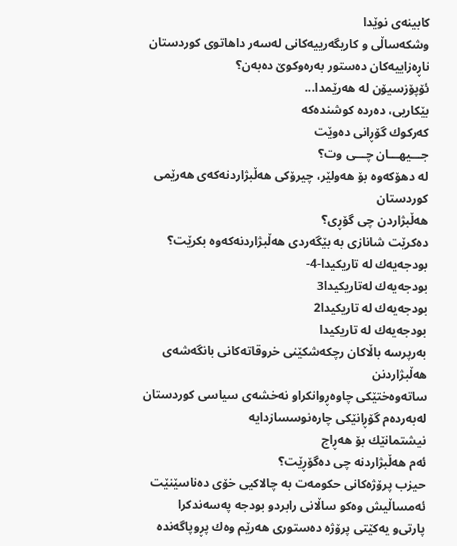كابینه‌ی‌ نوێدا
وشکه‌ساڵی ‌و کاریگه‌رییه‌کانی له‌سه‌ر داهاتوی کوردستان
ناڕه‌زاییه‌كان ده‌ستور به‌ره‌وكوێ‌ ده‌به‌ن؟
ئۆپۆزسیۆن له‌ هه‌رێمدا...
بێكاریی‌، ده‌رده‌ كوشنده‌كه‌
كه‌ركوك گۆڕانی‌ ده‌وێت
جـــیهـــان چـــی‌ ‌وت؟
له‌ دهۆكه‌وه‌ بۆ هه‌ولێر، چیرۆكی‌ هه‌ڵبژاردنه‌كه‌ی‌ هه‌رێمی‌ كوردستان
هه‌ڵبژاردن چی‌ گۆڕی‌؟
ده‌كرێت شانازی‌ به‌ بێگه‌ردی‌ هه‌ڵبژاردنه‌كه‌وه‌ بكرێت؟
بودجه‌یه‌ك له‌ تاریكیدا-4-
بودجه‌یه‌ك له‌تاریكیدا3
بودجه‌یه‌ك له‌ تاریكیدا2
بودجه‌یه‌ك له‌ تاریكیدا
به‌رپرسه‌ باڵاكان رچكه‌شكێنی خروقاته‌كانی‌ بانگه‌شه‌ی‌ هه‌ڵبژاردنن
ساته‌وه‌ختێكی‌ چاوه‌ڕوانكراو نه‌خشه‌ی‌ سیاسی‌ كوردستان له‌به‌رده‌م گۆڕانێكی‌ چاره‌نوسسازدایه‌
نیشتمانێك بۆ هه‌ڕاج
ئه‌م هه‌ڵبژاردنه‌ چی‌ ده‌گۆڕێت؟
حیزب پرۆژه‌كانی‌ حكومه‌ت به‌ چالاكیی خۆی ده‌ناسێنێت
ئه‌مساڵیش وه‌كو ساڵانی‌ رابردو بودجه‌ په‌سه‌ندكرا
پارتی‌‌و یه‌كێتی‌ پرۆژه‌ ده‌ستوری‌ هه‌رێم وه‌ك پڕوپاگه‌نده‌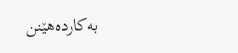به‌كارده‌هێنن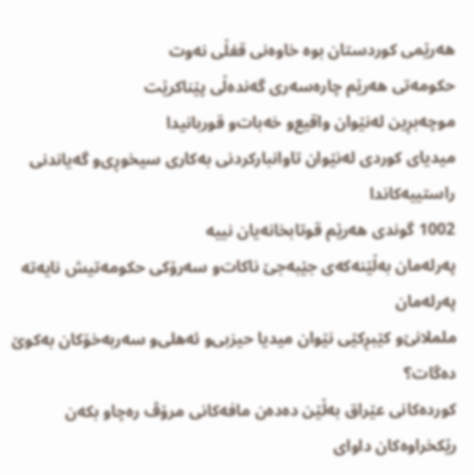هه‌رێمی‌ كوردستان بوه‌ خاوه‌نی‌ قفڵی‌ نه‌وت
حكومه‌تی‌ هه‌رێم چاره‌سه‌ری‌ گه‌نده‌ڵی‌ پێناكرێت
موچه‌بڕین له‌نێوان واقیع‌و خه‌بات‌و قوربانیدا
میدیای‌ كوردی‌ له‌نێوان تاوانباركردنی‌ به‌كاری‌ سیخوڕی‌‌و گه‌یاندنی‌ راستییه‌كاندا
1002 گوندی‌ هه‌رێم قوتابخانه‌یان نییه‌
په‌رله‌مان به‌ڵێنه‌كه‌ی‌ جێبه‌جێ‌ ناكات‌و سه‌رۆكی‌ حكومه‌تیش نایه‌ته‌ په‌رله‌مان
ململانێ‌و كێبڕكێی نێوان میدیا حیزبی‌و ئه‌هلی‌و سه‌ربه‌خۆكان به‌كوێ ده‌گات؟
كورده‌كانی عێراق به‌ڵێن ده‌ده‌ن مافه‌كانی مرۆڤ ره‌چاو بكه‌ن
رێكخراوه‌كان داوای‌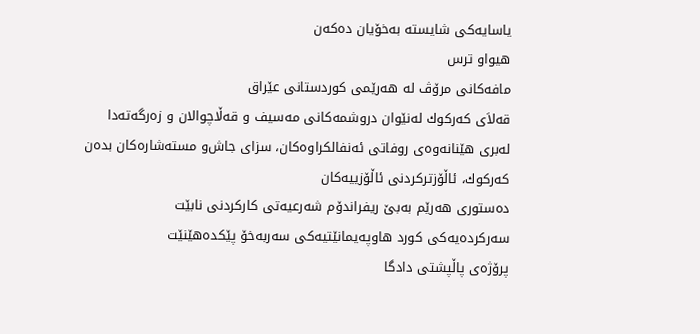یاسایه‌كی‌ شایسته‌ به‌خۆیان ده‌كه‌ن
هیواو ترس
مافه‌كانی‌ مرۆڤ له‌ هه‌رێمی‌ كوردستانی‌ عێراق
قه‌لاَی كه‌ركوك له‌نێوان دروشمه‌كانی مه‌سیف و قه‌ڵاچوالان و زه‌رگه‌ته‌دا
له‌بری هێنانه‌وه‌ی روفاتی ئه‌نفالكراوه‌كان، سزای جاش‌و مسته‌شاره‌كان بده‌ن
كه‌ركوك، ئاڵۆزتركردنی ئاڵۆزییه‌كان
ده‌ستوری‌ هه‌رێم به‌بێ‌ ریفراندۆم شه‌رعیه‌تی‌ كاركردنی‌ نابێت
سه‌ركرده‌یه‌كی كورد هاوپه‌یمانێتیه‌کی سه‌ربه‌خۆ پێكده‌هێنێت
پرۆژه‌ی‌ پاڵپشتی‌ دادگا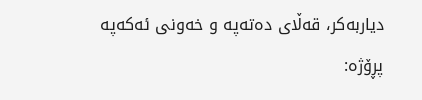دیاربه‌كر، قه‌ڵای‌ ده‌ته‌په‌ ‌و خه‌ونی‌ ئه‌كه‌په‌
پڕۆژه‌: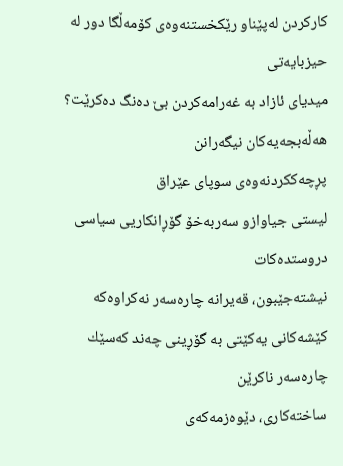کارکردن له‌پێناو رێکخستنه‌وه‌ی کۆمه‌ڵگا دور له‌ حیزبایه‌تی
میدیای‌ ئازاد به‌ غه‌رامه‌كردن بێ‌ ده‌نگ ده‌كرێت؟
هه‌ڵه‌بجه‌یه‌كان نیگه‌رانن
پڕچه‌ككردنه‌وه‌ی سوپای عێراق
لیستی‌ جیاواز‌و سه‌ربه‌خۆ گۆڕانكاریی‌ سیاسی‌ دروستده‌كات
نیشته‌جێبون، قه‌یرانه‌ چاره‌سه‌ر نه‌كراوه‌كه‌
كێشه‌كانی‌ یه‌كێتی‌ به‌ گۆڕینی‌ چه‌ند كه‌سێك چاره‌سه‌ر ناكرێن
ساخته‌كاری‌، دێوه‌زمه‌كه‌ی‌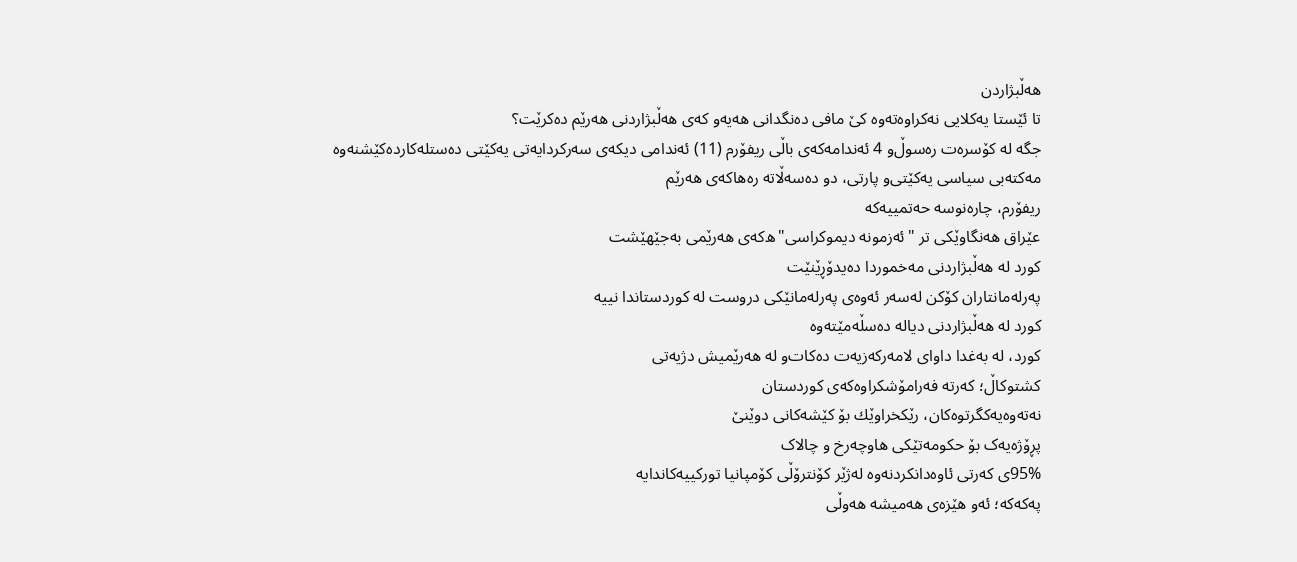هه‌ڵبژاردن
تا ئێستا یه‌كلایی‌ نه‌كراوه‌ته‌وه‌ كێ‌ مافی‌ ده‌نگدانی‌ هه‌یه‌‌و كه‌ی‌ هه‌ڵبژاردنی‌ هه‌رێم ده‌كرێت؟
جگه‌ له‌ كۆسره‌ت ره‌سوڵ‌و 4 ئه‌ندامه‌كه‌ی‌ باڵی‌ ریفۆرم (11) ئه‌ندامی‌ دیكه‌ی‌ سه‌ركردایه‌تی‌ یه‌كێتی‌ ده‌ستله‌كارده‌كێشنه‌وه‌
مه‌كته‌بی‌ سیاسی‌ یه‌كێتی‌‌و پارتی‌، دو ده‌سه‌ڵاته‌ ره‌هاكه‌ی‌ هه‌رێم
ریفۆرم، چاره‌نوسه‌ حه‌تمییه‌كه‌
عێراق هه‌نگاوێكی‌ تر "ئه‌زمونه‌ دیموكراسی"ه‌كه‌ی‌ هه‌رێمی‌ به‌جێهێشت
كورد له‌ هه‌ڵبژاردنی‌ مه‌خموردا ده‌یدۆڕێنێت
په‌رله‌مانتاران كۆكن له‌سه‌ر ئه‌وه‌ی‌ په‌رله‌مانێكی‌ دروست له‌ كوردستاندا نییه‌
كورد له‌ هه‌ڵبژاردنی‌ دیاله‌ ده‌سڵه‌مێته‌وه‌
كورد، له‌ به‌غدا داوای‌ لامه‌ركه‌زیه‌ت ده‌كات‌و له‌ هه‌رێمیش دژیه‌تی‌
كشتوكاڵ‌؛ كه‌رته‌ فه‌رامۆشكراوه‌كه‌ی‌ كوردستان
نه‌ته‌وه‌یه‌كگرتوه‌كان، رێكخراوێك بۆ كێشه‌كانی‌ دوێنێ‌
پڕۆژه‌یه‌ک بۆ حکومه‌تێکی هاوچه‌رخ و چالاک
95%ی‌ كه‌رتی‌ ئاوه‌دانكردنه‌وه‌ له‌ژێر كۆنترۆڵی‌ كۆمپانیا توركییه‌كاندایه‌
په‌كه‌كه‌؛ ئه‌و هێزه‌ی‌ هه‌میشه‌ هه‌وڵی‌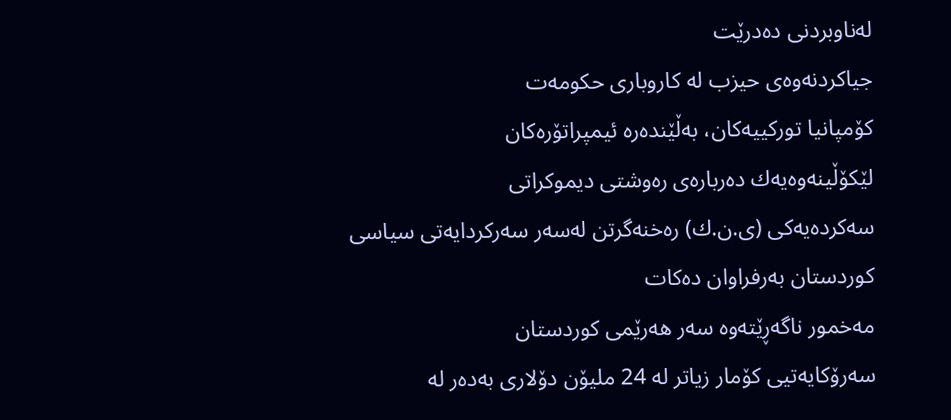له‌ناوبردنی‌ ده‌درێت
جیاكردنه‌وه‌ی‌ حیزب له‌ كاروباری‌ حكومه‌ت
كۆمپانیا توركییه‌كان، به‌ڵێنده‌ره‌ ئیمپراتۆره‌كان
لێکۆڵینه‌وه‌یه‌ك‌ ده‌رباره‌ی ره‌وشتی دیموکراتی
سه‌كرده‌یه‌كی (ی‌.ن.ك) ره‌خنه‌گرتن له‌سه‌ر سه‌ركردایه‌تی‌ سیاسی كوردستان به‌رفراوان ده‌كات
مه‌خمور ناگه‌ڕێته‌وه‌ سه‌ر هه‌رێمی‌ كوردستان
سه‌رۆكایه‌تیی‌ كۆمار زیاتر له‌ 24 ملیۆن دۆلاری‌ به‌ده‌ر له‌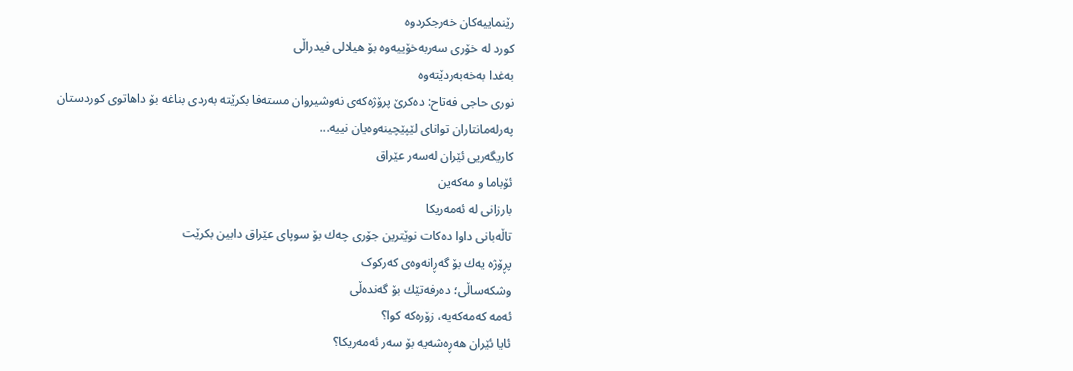رێنماییه‌كان خه‌رجكردوه‌
كورد له‌ خۆری‌ سه‌ربه‌خۆییه‌وه‌ بۆ هیلالی‌ فیدراڵی‌
به‌غدا به‌خه‌به‌ردێته‌وه‌
نوری‌ حاجی‌ فه‌تاح: ده‌كرێ‌ پرۆژه‌كه‌ی‌ نه‌وشیروان مسته‌فا بكرێته‌ به‌ردی‌ بناغه‌ بۆ داهاتوی‌ كوردستان
په‌رله‌مانتاران توانای‌ لێپێچینه‌وه‌یان نییه‌...
كاریگه‌ریی ئێران له‌سه‌ر عێراق
ئۆباما و مه‌كه‌ین
بارزانی‌ له‌ ئه‌مه‌ریكا
تاڵه‌بانی‌ داوا ده‌كات نوێترین جۆری‌ چه‌ك بۆ سوپای‌ عێراق دابین بكرێت
پڕۆژه یه‌ك‌ بۆ گه‌ڕانه‌وه‌ی که‌رکوک
وشكه‌ساڵی‌؛ ده‌رفه‌تێك بۆ گه‌نده‌ڵی‌
ئه‌مه‌ كه‌مه‌كه‌یه‌، زۆره‌كه‌ كوا؟
ئایا ئێران‌ هه‌ڕه‌شه‌یه‌ بۆ سه‌ر ئه‌مه‌ریكا؟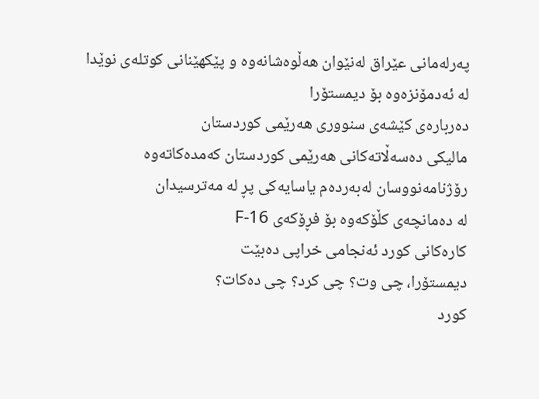په‌رله‌مانی‌ عێراق له‌نێوان هه‌ڵوه‌شانه‌وه‌ ‌و پێكهێنانی‌ كوتله‌ی‌ نوێدا
له‌ ئه‌دمۆنزه‌وه‌ بۆ دیمستۆرا
ده‌رباره‌ی‌ كێشه‌ی‌ سنووری‌ هه‌رێمی‌ كوردستان
مالیكی‌ ده‌سه‌ڵاته‌كانی‌ هه‌رێمی‌ كوردستان كه‌مده‌كاته‌وه‌
رۆژنامه‌نووسان له‌به‌رده‌م یاسایه‌كی‌ پڕ له‌ مه‌ترسیدان
له‌ ده‌مانچه‌ی‌ كڵۆكه‌وه‌ بۆ فڕۆكه‌ی‌ F-16
كاره‌كانی‌ كورد ئه‌نجامی‌ خراپی‌ ده‌بێت
دیمستۆرا، چی‌ وت؟ چی كرد؟ چی ده‌كات؟
كورد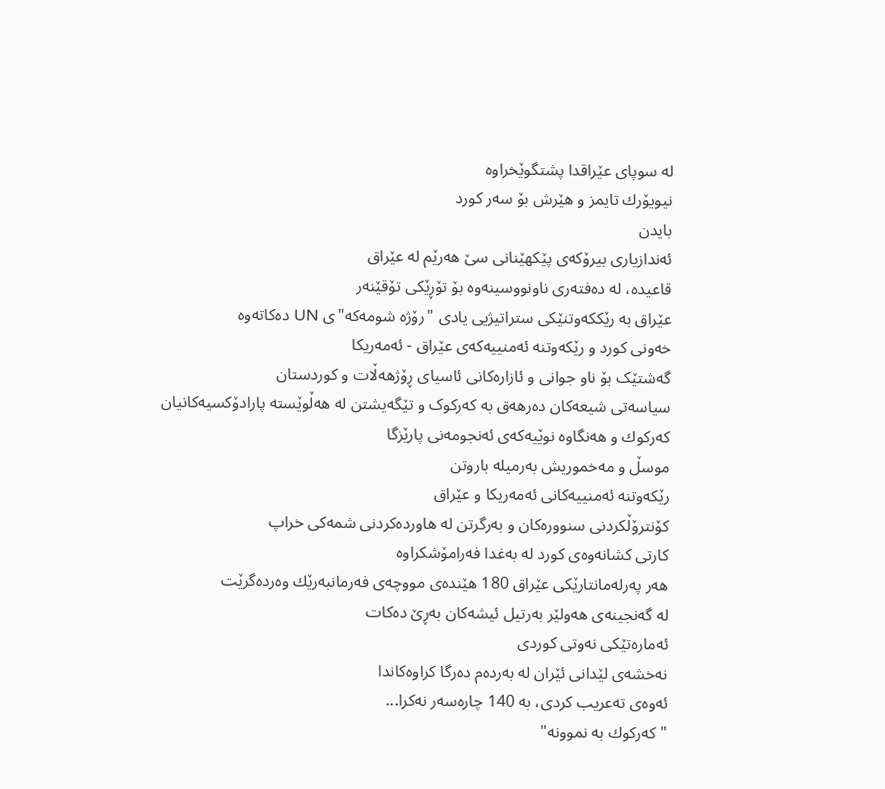له‌ سوپای‌ عێراقدا پشتگوێخراوه‌
نیویۆرك تایمز و هێرش بۆ سه‌ر كورد
بایدن
ئه‌ندازیاری بیرۆکه‌ی پێکهێنانی سێ هه‌رێم له‌ عێراق
قاعیده‌، له‌ ده‌فته‌ری‌ ناونووسینه‌وه‌ بۆ تۆڕێكی‌ تۆقێنه‌ر
عێراق به‌ رێككه‌وتنێكی‌ ستراتیژیی‌ یادی‌ "رۆژه‌ شومه‌كه‌"ی‌ UN ده‌كاته‌وه‌
خه‌ونی‌ كورد و رێكه‌وتنه‌ ئه‌منییه‌كه‌ی‌ عێراق - ئه‌مه‌ریكا
گه‌شتێک بۆ‌ ناو جوانی و ئازاره‌کانی ئاسیای ڕۆژهه‌ڵات و کوردستان
سیاسه‌تی شیعه‌کان ده‌رهه‌ق به‌ که‌رکوک و تێگه‌یشتن له‌ هه‌ڵوێسته‌ پارادۆکسیه‌کانیان‌
كه‌ركوك و هه‌نگاوه‌ نوێیه‌كه‌ی ئه‌نجومه‌نی پارێزگا
موسڵ و مه‌خموریش به‌رمیله‌ باروتن
رێكه‌وتنه‌ ئه‌منییه‌كانی‌ ئه‌مه‌ریكا و عێراق
كۆنترۆڵكردنی سنووره‌كان و به‌رگرتن له‌ هاورده‌كردنی شمه‌كی خراپ
كارتی‌ كشانه‌وه‌ی‌ كورد له‌ به‌غدا فه‌رامۆشكراوه‌
هه‌ر په‌رله‌مانتارێكی‌ عێراق 180 هێنده‌ی‌ مووچه‌ی‌ فه‌رمانبه‌رێك وه‌رده‌گرێت
له‌ گه‌نجینه‌ی هه‌ولێر به‌رتیل ئیشه‌كان به‌ڕێ‌ ده‌كات
ئه‌ماره‌تێكی‌ نه‌وتی‌ كوردی‌
نه‌خشه‌ی لێدانی ئێران له‌ به‌رده‌م ده‌رگا كراوه‌كاندا
ئه‌وه‌ی‌ ته‌عریب كردی‌، به‌ 140 چاره‌سه‌ر نه‌كرا...
"كه‌ركوك به‌ نموونه‌"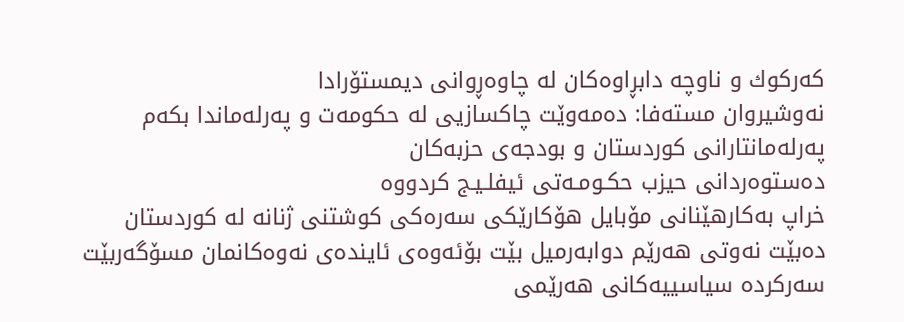كه‌ركوك و ناوچه‌ دابڕاوه‌كان له‌ چاوه‌ڕوانی دیمستۆرادا
نه‌وشیروان مسته‌فا: ده‌مه‌وێت چاكسازیی‌ له‌ حكومه‌ت و په‌رله‌ماندا بكه‌م
په‌رله‌مانتارانی كوردستان و بودجه‌ی حزبه‌كان
ده‌ستوه‌ردانی‌ حیزب حكـومـه‌تی‌ ئیفلـیـج كردووه‌
خراپ به‌كارهێنانی‌ مۆبایل هۆكارێكی‌ سه‌ره‌كی كوشتنی‌ ژنانه‌ له‌ كوردستان
ده‌بێت نه‌وتی‌ هه‌رێم دوابه‌رمیل بێت بۆئه‌وه‌ی‌ ئاینده‌ی‌ نه‌وه‌كانمان مسۆگه‌ربێت
سه‌ركرده‌ سیاسییه‌كانی هه‌رێمی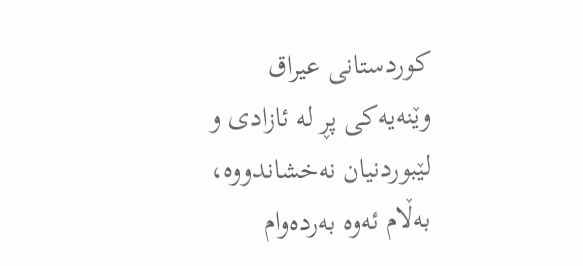كوردستانی عیراق وێنه‌یه‌كی پڕ له‌ ئازادی و لێبوردنیان نه‌خشاندووه‌، به‌ڵام ئه‌وه‌ به‌رده‌وام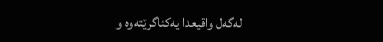له‌گه‌ل واقیعدا یه‌كناگرێته‌وه‌ و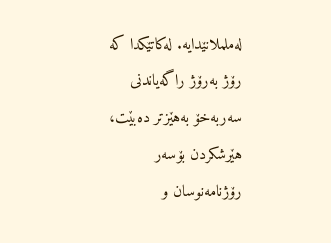له‌ململانێدایه‌. له‌كاتێكدا كه‌ رۆژ به‌رۆژ راگه‌یاندنی سه‌ربه‌خۆ به‌هێزتر ده‌بێت، هێرشكردن بۆسه‌ر رۆژنامه‌نوسان و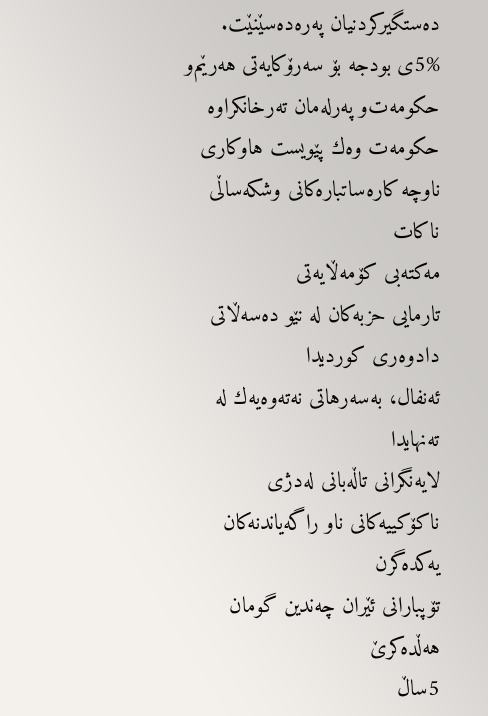ده‌ستگیركردنیان په‌ره‌ده‌سێنێت.
5%ی‌ بودجه‌ بۆ سه‌رۆكایه‌تی‌ هه‌رێم‌و حكومه‌ت‌و په‌رله‌مان ته‌رخانكراوه‌
حكومه‌ت وه‌ك پێویست هاوكاری‌ ناوچه‌ كاره‌ساتباره‌كانی‌ وشكه‌ساڵی‌ ناكات
مه‌كته‌بی‌ كۆمه‌ڵایه‌تی‌
تارمایی‌ حزبه‌كان له‌ نێو ده‌سه‌ڵاتی‌ دادوه‌ری کوردیدا
ئه‌نفال، به‌سه‌رهاتی نه‌ته‌وه‌یه‌ك له‌ ته‌نهایدا
لایه‌نگرانی‌ تاڵه‌بانی‌ له‌دژی‌ ناكۆكییه‌كانی‌ ناو راگه‌یاندنه‌كان یه‌كده‌گرن
تۆپبارانی‌ ئێران چه‌ندین گومان هه‌ڵده‌كرێ‌
5ساڵ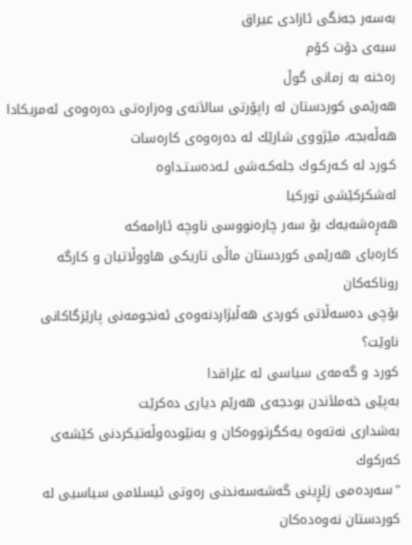به‌سه‌ر جه‌نگی‌ ئازادی‌ عیراق
سبه‌ی دۆت كۆم
ره‌خنه‌ به‌ زمانی‌ گوڵ
هه‌رێمی‌ كوردستان له‌ راپۆرتی‌ سالاَنه‌ی‌ وه‌زاره‌تی‌ ده‌ره‌وه‌ی‌ ئه‌مریكادا
هه‌ڵه‌بجه‌، مێژووی شارێك له‌ ده‌ره‌وه‌ی كاره‌سات
كـورد له‌ كـه‌ركـوك جله‌كـه‌شی‌ لـه‌ده‌ستـداوه‌
له‌شكركێشی توركیا
هه‌ڕه‌شه‌یه‌ك بۆ سه‌ر چاره‌نووسی ناوچه‌ ئارامه‌كه‌
كاره‌بای هه‌رێمی كوردستان ماڵی تاریكی هاووڵاتیان و كارگه‌ روناكه‌كان
بۆچی‌ ده‌سه‌ڵاتی‌ كوردی‌ هه‌ڵبژاردنه‌وه‌ی‌ ئه‌نجومه‌نی پارێزگاكانی ناوێت؟
كورد و گه‌مه‌ی‌ سیاسی‌ له‌ عێراقدا
به‌پێی‌ خه‌ملاَندن بودجه‌ی‌ هه‌رێم دیاری‌ ده‌كرێت
به‌شداری نه‌ته‌وه‌ یه‌كگرتووه‌كان و به‌نێوده‌وڵه‌تیكردنی كێشه‌ی كه‌ركوك
"سه‌رده‌می‌ زێڕینی‌ گه‌شه‌سه‌ندنی‌ ره‌وتی‌ ئیسلامی‌ سیاسیی‌ له‌ كوردستان نه‌وه‌ده‌كان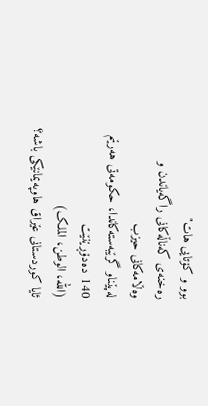بوو و كۆتایی‌ هات"
ره‌خنه‌ی كه‌ناڵه‌كانی راگه‌یاندن و وه‌ڵامه‌كانی حیزب
له‌پێناو گرێبه‌سته‌كاندا، حكومه‌تی‌ هه‌رێم 140 ده‌دۆڕێنێت
(الله‌، الوطن، الملک)
ئایا كوردستانی‌ عێراق هاوپه‌یمانێكی‌ باشه‌؟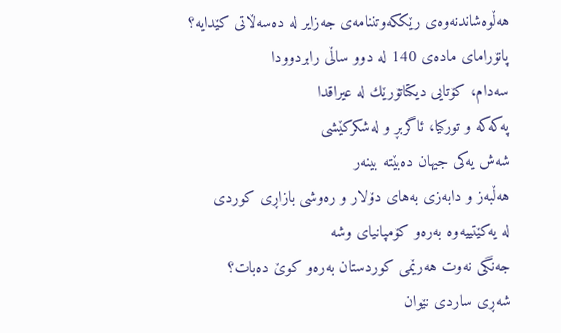هه‌ڵوه‌شاندنه‌وه‌ی‌ رێككه‌وتننامه‌ی‌ جه‌زایر له‌ ده‌سه‌ڵاتی‌ كێدایه‌؟
پانۆرامای‌ ماده‌ی‌ 140 له‌ دوو ساڵی‌ رابردوودا
سه‌دام، كۆتایی دیكتاتۆرێك له‌ عیراقدا
په‌كه‌كه‌ و توركیا، ئاگربڕ و له‌شكركێشی‌
شه‌ش یه‌كی‌ جیهان ده‌بێته‌ بینه‌ر
هه‌ڵبه‌ز و دابه‌زی به‌های دۆلار و ره‌وشی بازاڕی كوردی
له‌ یه‌کێتییه‌وه‌ به‌ره‌و کۆمپانیای وشه‌
جه‌نگی‌ نه‌وت هه‌رێمی‌ كوردستان به‌ره‌و كوێ‌ ده‌بات؟
شه‌ڕی‌ ساردی‌ نێوان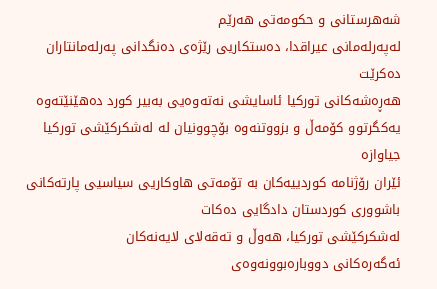شه‌هرستانی‌ ‌و حكومه‌تی‌ هه‌رێم
له‌په‌رله‌مانی‌ عیراقدا، ده‌ستكاریی‌ رێژه‌ی‌ ده‌نگدانی‌ په‌رله‌مانتاران ده‌كرێت
هه‌ڕه‌شه‌كانی توركیا ئاسایشی نه‌ته‌وه‌یی به‌بیر كورد ده‌هێنێته‌وه‌
یه‌كگرتوو كۆمه‌ڵ‌ ‌و بزووتنه‌وه‌ بۆچوونیان له‌ له‌شكركێشی‌ توركیا جیاوازه‌
ئێران رۆژنامه‌ كوردییه‌كان به‌ تۆمه‌تی هاوكاریی سیاسیی پارته‌كانی‌ باشووری‌ كوردستان دادگایی ده‌كات
له‌شكركێشی توركیا، هه‌وڵ‌ و ته‌قه‌لای لایه‌نه‌كان
ئه‌گه‌ره‌كانی‌ دووباره‌بوونه‌وه‌ی‌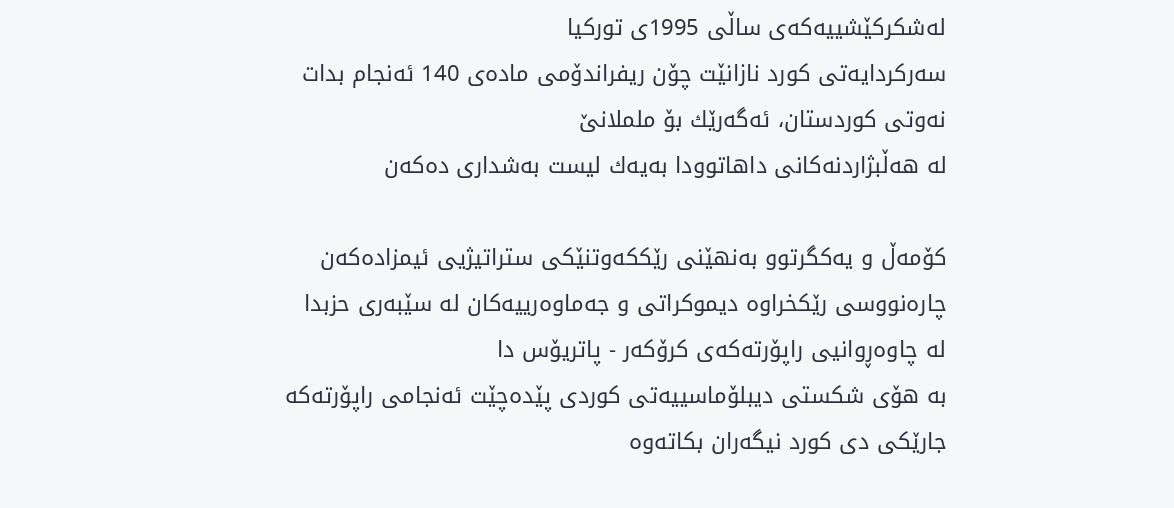له‌شكركێشییه‌كه‌ی‌ ساڵی‌ 1995ی‌ توركیا
سه‌ركردایه‌تی‌ كورد نازانێت چۆن ریفراندۆمی‌ ماده‌ی‌ 140 ئه‌نجام بدات
نه‌وتی‌ كوردستان، ئه‌گه‌رێك بۆ ململانێ‌
له‌ هه‌ڵبژاردنه‌كانی‌ داهاتوودا به‌یه‌ك لیست به‌شداری‌ ده‌كه‌ن

كۆمه‌ڵ ‌‌و یه‌كگرتوو به‌نهێنی‌ رێككه‌وتنێكی‌ ستراتیژیی‌ ئیمزاده‌كه‌ن
چاره‌نووسی‌ رێكخراوه‌ دیموكراتی و جه‌ماوه‌رییه‌كان له‌ سێبه‌ری‌ حزبدا
له‌ چاوه‌ڕوانیی‌ راپۆرته‌كه‌ی‌ كرۆكه‌ر - پاتریۆس دا
به‌ هۆی‌ شكستی‌ دیبلۆماسییه‌تی‌ كوردی پێده‌چێت ئه‌نجامی‌ راپۆرته‌كه‌ جارێكی‌ دی‌ كورد نیگه‌ران بكاته‌وه‌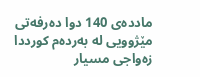مادده‌ی‌ 140 دوا ده‌رفه‌تی مێژوویی له‌ به‌رده‌م کورددا
زه‌واجی‌ مسیار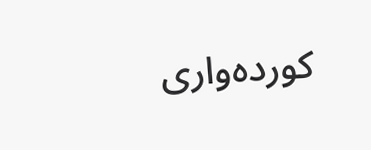كورده‌واری‌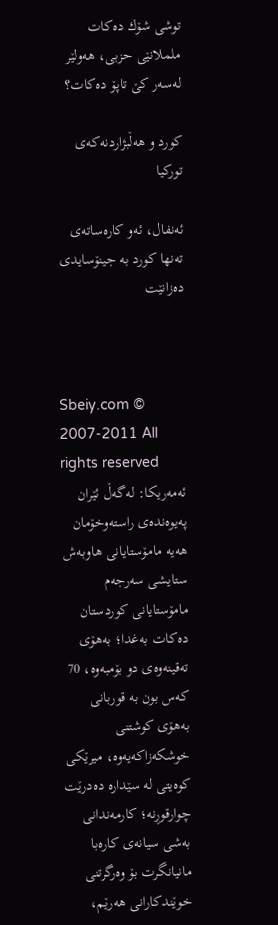توشی‌ شۆك ده‌كات
ململانێی‌ حزبی‌، هه‌ولێر له‌سه‌ر كێ‌ تاپۆ ده‌كات؟

کورد و هه‌ڵبژاردنه‌که‌ی تورکیا

ئه‌نفال، ئه‌و کاره‌ساته‌ی ته‌نها کورد به‌ جینۆسایدی ده‌زانێت



Sbeiy.com © 2007-2011 All rights reserved
ئه‌مه‌ریكا: له‌گه‌ڵ ئێران په‌یوه‌نده‌ی‌ راسته‌وخۆمان هه‌یه‌ مامۆستایانی هاوبه‌ش ستایشی سه‌رجه‌م مامۆستایانی‌ كوردستان ده‌كات به‌غدا؛ به‌هۆی ته‌قینه‌وه‌ی دو بۆمبه‌وه، 70 كه‌س بون به‌ قوربانی‌ به‌هۆی‌ كوشتنی‌ خوشكه‌زاكه‌یه‌وه‌، میرێكی كوه‌یتی‌ له‌ سێداره‌ ده‌درێت چوارقوڕنه‌؛ كارمه‌ندانی به‌شی سیانه‌ی كاره‌با مانیانگرت بۆ وه‌رگرتنی خوێندكارانی هه‌رێم،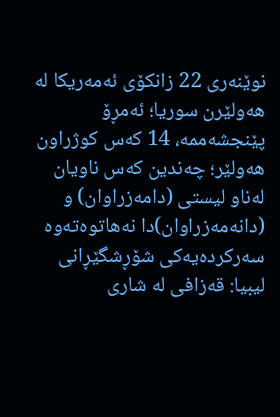نوێنه‌ری‌ 22 زانكۆی‌ ئه‌مه‌ریكا له‌ هه‌ولێرن سوریا؛ ئه‌مڕۆ پێنجشه‌ممه‌، 14 كه‌س كوژراون هه‌ولێر؛ چه‌ندین كه‌س ناویان له‌ناو ليستى (دامه‌زراوان) و (دانه‌مه‌زراوان)دا نه‌هاتوه‌ته‌وه‌ سه‌ركرده‌یه‌كی شۆڕشگێڕانی‌ لیبیا: قه‌زافی له‌ شاری‌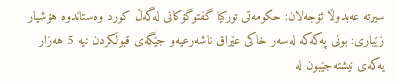سیرته‌ عه‌بدوڵا ئۆجه‌لان: حكومه‌تی‌ توركیا گفتوگۆكانی‌ له‌گه‌ڵ كورد وه‌ستاندوه‌ هۆشیار زێباری‌: بونی په‌كه‌كه‌ له‌سه‌ر خاكی عێراق ناشه‌رعیه‌و جێگه‌ی‌ قبوڵكردن نیه‌ 5 هه‌زار یه‌كه‌ی‌ نیشته‌جێبون له‌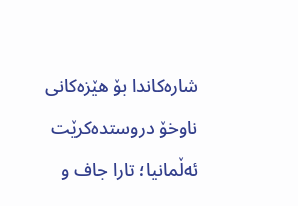شاره‌كاندا بۆ هێزه‌كانی ناوخۆ دروستده‌كرێت ئه‌ڵمانیا؛ تارا جاف و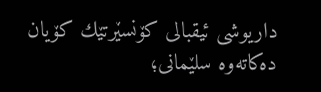داریوشی‌ ئیقبالی‌ كۆنسێرتێك كۆیان ده‌كاته‌وه‌ سلێمانی؛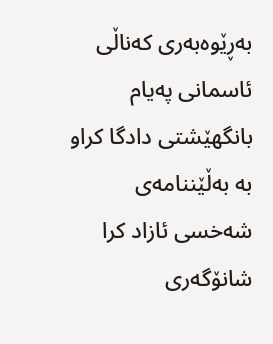به‌ڕێوه‌به‌ری كه‌ناڵی ئاسمانی په‌یام بانگهێشتی دادگا کراو به‌ به‌ڵێننامه‌ی شه‌خسی ئازاد کرا شانۆگه‌ری‌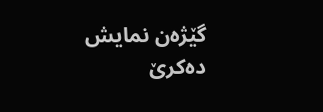گێژه‌ن نمایش ده‌كرێ